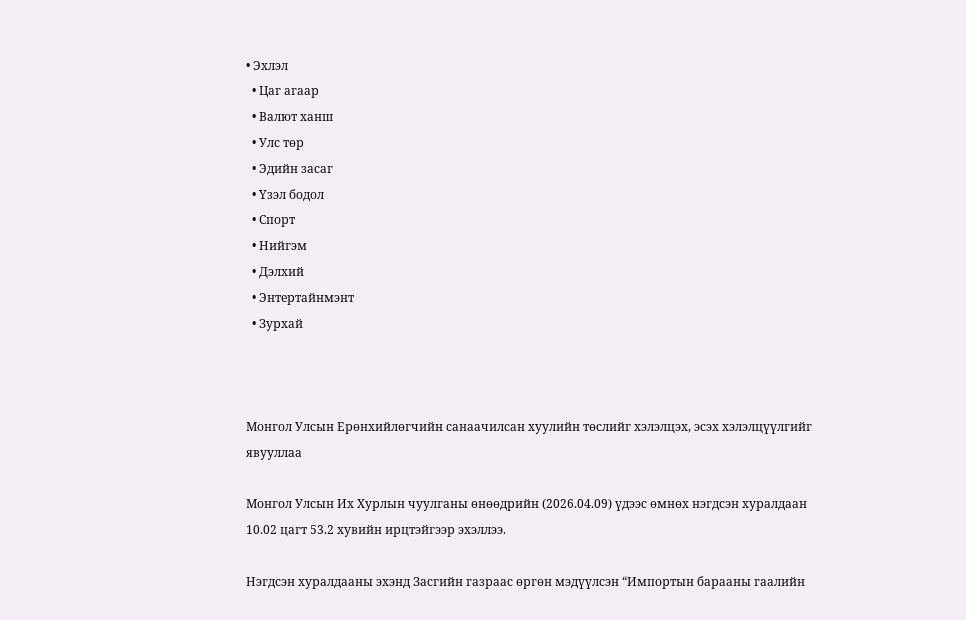• Эхлэл
  • Цаг агаар
  • Валют ханш
  • Улс төр
  • Эдийн засаг
  • Үзэл бодол
  • Спорт
  • Нийгэм
  • Дэлхий
  • Энтертайнмэнт
  • Зурхай



Монгол Улсын Ерөнхийлөгчийн санаачилсан хуулийн төслийг хэлэлцэх, эсэх хэлэлцүүлгийг явууллаа

Монгол Улсын Их Хурлын чуулганы өнөөдрийн (2026.04.09) үдээс өмнөх нэгдсэн хуралдаан 10.02 цагт 53.2 хувийн ирцтэйгээр эхэллээ.

Нэгдсэн хуралдааны эхэнд Засгийн газраас өргөн мэдүүлсэн “Импортын барааны гаалийн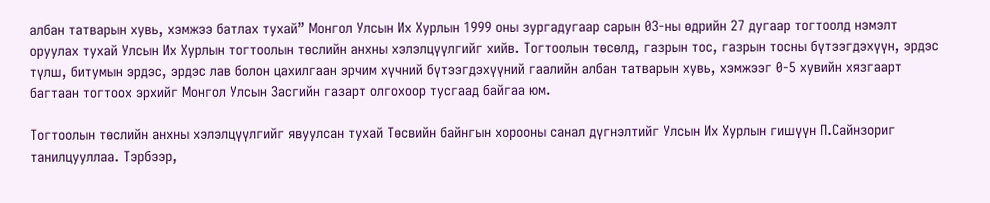албан татварын хувь, хэмжээ батлах тухай” Монгол Улсын Их Хурлын 1999 оны зургадугаар сарын 03-ны өдрийн 27 дугаар тогтоолд нэмэлт оруулах тухай Улсын Их Хурлын тогтоолын төслийн анхны хэлэлцүүлгийг хийв. Тогтоолын төсөлд, газрын тос, газрын тосны бүтээгдэхүүн, эрдэс түлш, битумын эрдэс, эрдэс лав болон цахилгаан эрчим хүчний бүтээгдэхүүний гаалийн албан татварын хувь, хэмжээг 0-5 хувийн хязгаарт багтаан тогтоох эрхийг Монгол Улсын Засгийн газарт олгохоор тусгаад байгаа юм.

Тогтоолын төслийн анхны хэлэлцүүлгийг явуулсан тухай Төсвийн байнгын хорооны санал дүгнэлтийг Улсын Их Хурлын гишүүн П.Сайнзориг танилцууллаа. Тэрбээр,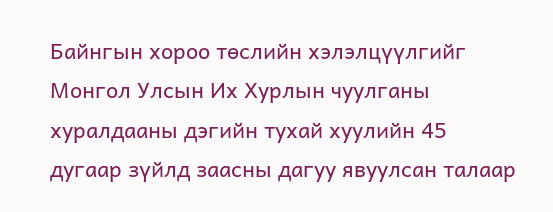Байнгын хороо төслийн хэлэлцүүлгийг Монгол Улсын Их Хурлын чуулганы хуралдааны дэгийн тухай хуулийн 45 дугаар зүйлд заасны дагуу явуулсан талаар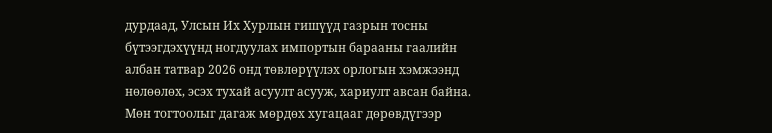дурдаад, Улсын Их Хурлын гишүүд газрын тосны бүтээгдэхүүнд ногдуулах импортын барааны гаалийн албан татвар 2026 онд төвлөрүүлэх орлогын хэмжээнд нөлөөлөх, эсэх тухай асуулт асууж, хариулт авсан байна. Мөн тогтоолыг дагаж мөрдөх хугацааг дөрөвдүгээр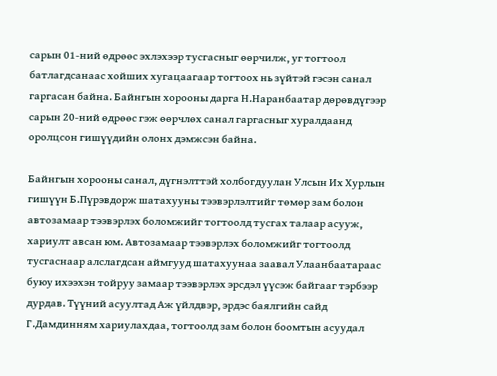сарын 01-ний өдрөөс эхлэхээр тусгасныг өөрчилж, уг тогтоол батлагдсанаас хойших хугацаагаар тогтоох нь зүйтэй гэсэн санал гаргасан байна. Байнгын хорооны дарга Н.Наранбаатар дөрөвдүгээр сарын 20-ний өдрөөс гэж өөрчлөх санал гаргасныг хуралдаанд оролцсон гишүүдийн олонх дэмжсэн байна.

Байнгын хорооны санал, дүгнэлттэй холбогдуулан Улсын Их Хурлын гишүүн Б.Пүрэвдорж шатахууны тээвэрлэлтийг төмөр зам болон автозамаар тээвэрлэх боломжийг тогтоолд тусгах талаар асууж, хариулт авсан юм. Автозамаар тээвэрлэх боломжийг тогтоолд тусгаснаар алслагдсан аймгууд шатахуунаа заавал Улаанбаатараас буюу ихээхэн тойруу замаар тээвэрлэх эрсдэл үүсэж байгааг тэрбээр дурдав. Түүний асуултад Аж үйлдвэр, эрдэс баялгийн сайд Г.Дамдинням хариулахдаа, тогтоолд зам болон боомтын асуудал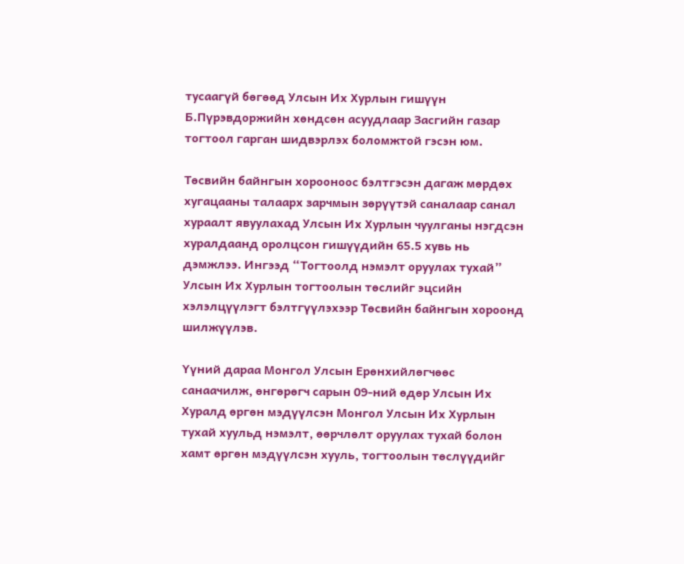тусаагүй бөгөөд Улсын Их Хурлын гишүүн Б.Пүрэвдоржийн хөндсөн асуудлаар Засгийн газар тогтоол гарган шидвэрлэх боломжтой гэсэн юм.

Төсвийн байнгын хорооноос бэлтгэсэн дагаж мөрдөх хугацааны талаарх зарчмын зөрүүтэй саналаар санал хураалт явуулахад Улсын Их Хурлын чуулганы нэгдсэн хуралдаанд оролцсон гишүүдийн 65.5 хувь нь дэмжлээ. Ингээд “Тогтоолд нэмэлт оруулах тухай” Улсын Их Хурлын тогтоолын төслийг эцсийн хэлэлцүүлэгт бэлтгүүлэхээр Төсвийн байнгын хороонд шилжүүлэв.

Үүний дараа Монгол Улсын Ерөнхийлөгчөөс санаачилж, өнгөрөгч сарын 09-ний өдөр Улсын Их Хуралд өргөн мэдүүлсэн Монгол Улсын Их Хурлын тухай хуульд нэмэлт, өөрчлөлт оруулах тухай болон хамт өргөн мэдүүлсэн хууль, тогтоолын төслүүдийг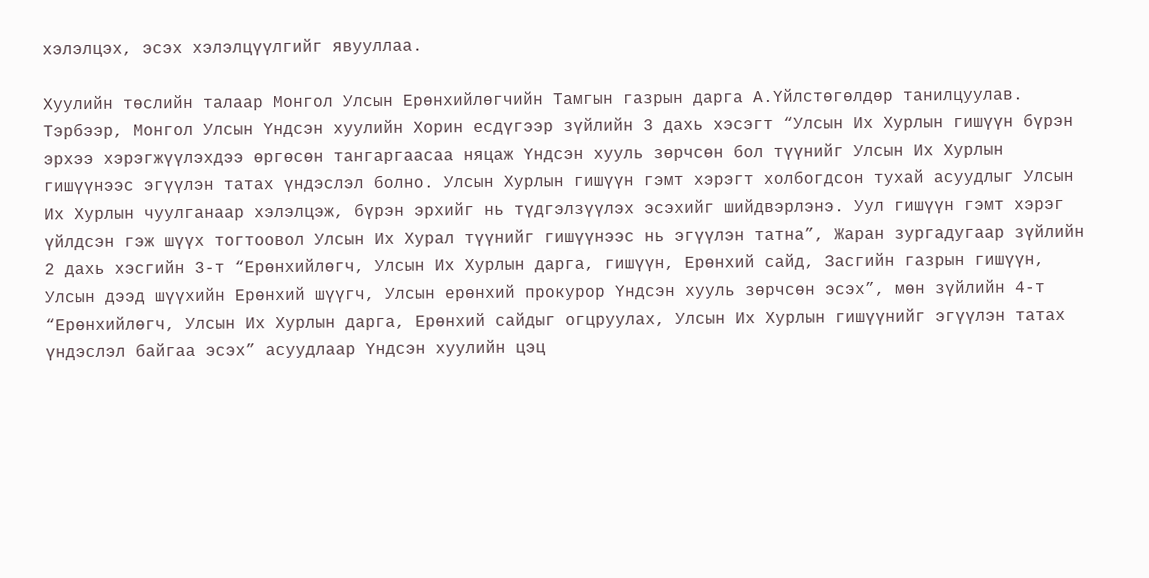хэлэлцэх, эсэх хэлэлцүүлгийг явууллаа.

Хуулийн төслийн талаар Монгол Улсын Ерөнхийлөгчийн Тамгын газрын дарга А.Үйлстөгөлдөр танилцуулав. Тэрбээр, Монгол Улсын Үндсэн хуулийн Хорин есдүгээр зүйлийн 3 дахь хэсэгт “Улсын Их Хурлын гишүүн бүрэн эрхээ хэрэгжүүлэхдээ өргөсөн тангаргаасаа няцаж Үндсэн хууль зөрчсөн бол түүнийг Улсын Их Хурлын гишүүнээс эгүүлэн татах үндэслэл болно. Улсын Хурлын гишүүн гэмт хэрэгт холбогдсон тухай асуудлыг Улсын Их Хурлын чуулганаар хэлэлцэж, бүрэн эрхийг нь түдгэлзүүлэх эсэхийг шийдвэрлэнэ. Уул гишүүн гэмт хэрэг үйлдсэн гэж шүүх тогтоовол Улсын Их Хурал түүнийг гишүүнээс нь эгүүлэн татна”, Жаран зургадугаар зүйлийн 2 дахь хэсгийн 3-т “Ерөнхийлөгч, Улсын Их Хурлын дарга, гишүүн, Ерөнхий сайд, Засгийн газрын гишүүн, Улсын дээд шүүхийн Ерөнхий шүүгч, Улсын ерөнхий прокурор Үндсэн хууль зөрчсөн эсэх”, мөн зүйлийн 4-т “Ерөнхийлөгч, Улсын Их Хурлын дарга, Ерөнхий сайдыг огцруулах, Улсын Их Хурлын гишүүнийг эгүүлэн татах үндэслэл байгаа эсэх” асуудлаар Үндсэн хуулийн цэц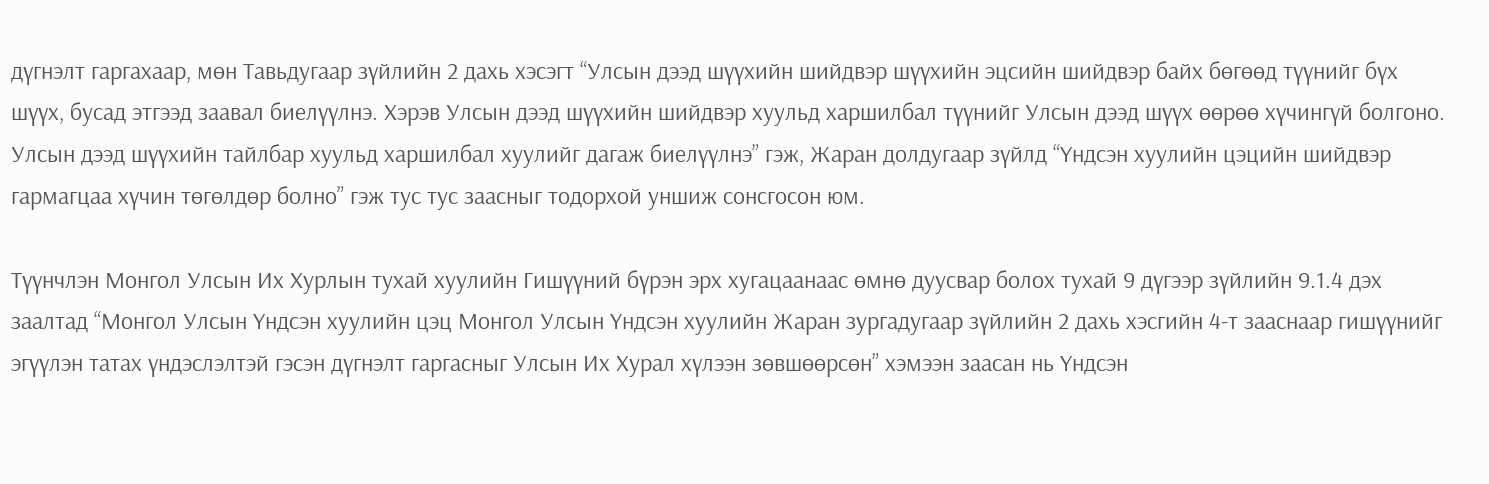дүгнэлт гаргахаар, мөн Тавьдугаар зүйлийн 2 дахь хэсэгт “Улсын дээд шүүхийн шийдвэр шүүхийн эцсийн шийдвэр байх бөгөөд түүнийг бүх шүүх, бусад этгээд заавал биелүүлнэ. Хэрэв Улсын дээд шүүхийн шийдвэр хуульд харшилбал түүнийг Улсын дээд шүүх өөрөө хүчингүй болгоно. Улсын дээд шүүхийн тайлбар хуульд харшилбал хуулийг дагаж биелүүлнэ” гэж, Жаран долдугаар зүйлд “Үндсэн хуулийн цэцийн шийдвэр гармагцаа хүчин төгөлдөр болно” гэж тус тус заасныг тодорхой уншиж сонсгосон юм.

Түүнчлэн Монгол Улсын Их Хурлын тухай хуулийн Гишүүний бүрэн эрх хугацаанаас өмнө дуусвар болох тухай 9 дүгээр зүйлийн 9.1.4 дэх заалтад “Монгол Улсын Үндсэн хуулийн цэц Монгол Улсын Үндсэн хуулийн Жаран зургадугаар зүйлийн 2 дахь хэсгийн 4-т зааснаар гишүүнийг эгүүлэн татах үндэслэлтэй гэсэн дүгнэлт гаргасныг Улсын Их Хурал хүлээн зөвшөөрсөн” хэмээн заасан нь Үндсэн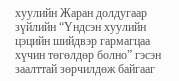хуулийн Жаран долдугаар зүйлийн “Үндсэн хуулийн цэцийн шийдвэр гармагцаа хүчин төгөлдөр болно” гэсэн заалттай зөрчилдөж байгааг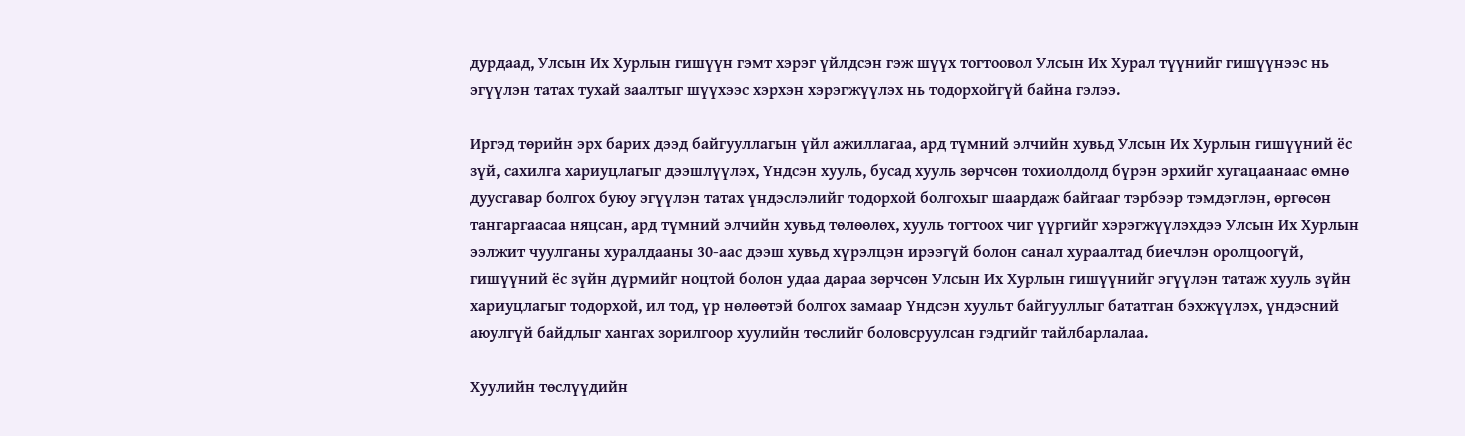дурдаад, Улсын Их Хурлын гишүүн гэмт хэрэг үйлдсэн гэж шүүх тогтоовол Улсын Их Хурал түүнийг гишүүнээс нь эгүүлэн татах тухай заалтыг шүүхээс хэрхэн хэрэгжүүлэх нь тодорхойгүй байна гэлээ.

Иргэд төрийн эрх барих дээд байгууллагын үйл ажиллагаа, ард түмний элчийн хувьд Улсын Их Хурлын гишүүний ёс зүй, сахилга хариуцлагыг дээшлүүлэх, Үндсэн хууль, бусад хууль зөрчсөн тохиолдолд бүрэн эрхийг хугацаанаас өмнө дуусгавар болгох буюу эгүүлэн татах үндэслэлийг тодорхой болгохыг шаардаж байгааг тэрбээр тэмдэглэн, өргөсөн тангаргаасаа няцсан, ард түмний элчийн хувьд төлөөлөх, хууль тогтоох чиг үүргийг хэрэгжүүлэхдээ Улсын Их Хурлын ээлжит чуулганы хуралдааны 30-аас дээш хувьд хүрэлцэн ирээгүй болон санал хураалтад биечлэн оролцоогүй, гишүүний ёс зүйн дүрмийг ноцтой болон удаа дараа зөрчсөн Улсын Их Хурлын гишүүнийг эгүүлэн татаж хууль зүйн хариуцлагыг тодорхой, ил тод, үр нөлөөтэй болгох замаар Үндсэн хуульт байгууллыг бататган бэхжүүлэх, үндэсний аюулгүй байдлыг хангах зорилгоор хуулийн төслийг боловсруулсан гэдгийг тайлбарлалаа.

Хуулийн төслүүдийн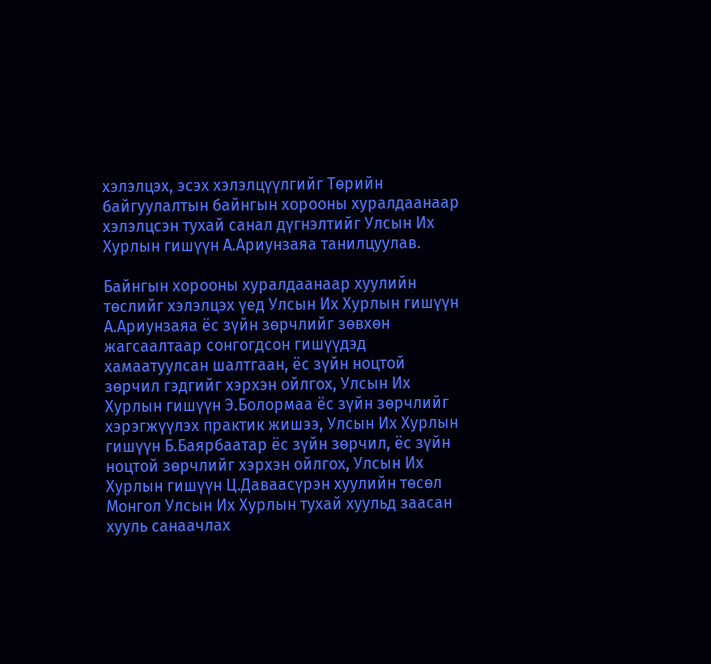хэлэлцэх, эсэх хэлэлцүүлгийг Төрийн байгуулалтын байнгын хорооны хуралдаанаар хэлэлцсэн тухай санал дүгнэлтийг Улсын Их Хурлын гишүүн А.Ариунзаяа танилцуулав.

Байнгын хорооны хуралдаанаар хуулийн төслийг хэлэлцэх үед Улсын Их Хурлын гишүүн А.Ариунзаяа ёс зүйн зөрчлийг зөвхөн жагсаалтаар сонгогдсон гишүүдэд хамаатуулсан шалтгаан, ёс зүйн ноцтой зөрчил гэдгийг хэрхэн ойлгох, Улсын Их Хурлын гишүүн Э.Болормаа ёс зүйн зөрчлийг хэрэгжүүлэх практик жишээ, Улсын Их Хурлын гишүүн Б.Баярбаатар ёс зүйн зөрчил, ёс зүйн ноцтой зөрчлийг хэрхэн ойлгох, Улсын Их Хурлын гишүүн Ц.Даваасүрэн хуулийн төсөл Монгол Улсын Их Хурлын тухай хуульд заасан хууль санаачлах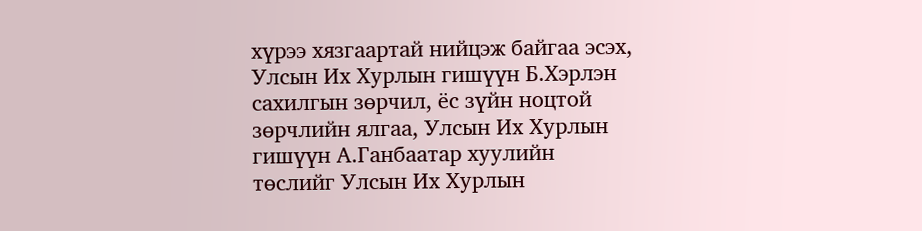хүрээ хязгаартай нийцэж байгаа эсэх, Улсын Их Хурлын гишүүн Б.Хэрлэн сахилгын зөрчил, ёс зүйн ноцтой зөрчлийн ялгаа, Улсын Их Хурлын гишүүн А.Ганбаатар хуулийн төслийг Улсын Их Хурлын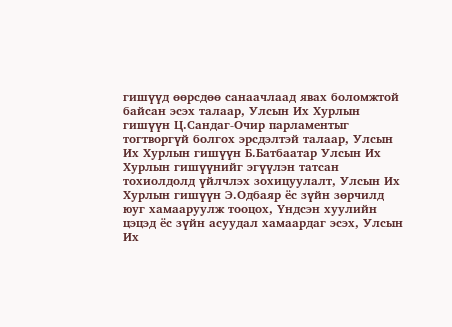гишүүд өөрсдөө санаачлаад явах боломжтой байсан эсэх талаар, Улсын Их Хурлын гишүүн Ц.Сандаг-Очир парламентыг тогтворгүй болгох эрсдэлтэй талаар, Улсын Их Хурлын гишүүн Б.Батбаатар Улсын Их Хурлын гишүүнийг эгүүлэн татсан тохиолдолд үйлчлэх зохицуулалт, Улсын Их Хурлын гишүүн Э.Одбаяр ёс зүйн зөрчилд юуг хамааруулж тооцох, Үндсэн хуулийн цэцэд ёс зүйн асуудал хамаардаг эсэх, Улсын Их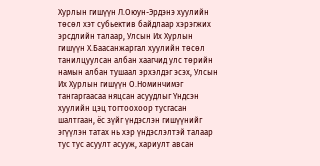Хурлын гишүүн Л.Оюун-Эрдэнэ хуулийн төсөл хэт субьектив байдлаар хэрэгжих эрсдлийн талаар, Улсын Их Хурлын гишүүн Х.Баасанжаргал хуулийн төсөл танилцуулсан албан хаагчид улс төрийн намын албан тушаал эрхэлдэг эсэх, Улсын Их Хурлын гишүүн О.Номинчимэг тангаргаасаа няцсан асуудлыг Үндсэн хуулийн цэц тогтоохоор тусгасан шалтгаан, ёс зүйг үндэслэн гишүүнийг эгүүлэн татах нь хэр үндэслэлтэй талаар тус тус асуулт асууж, хариулт авсан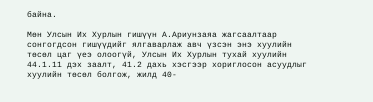байна.

Мөн Улсын Их Хурлын гишүүн А.Ариунзаяа жагсаалтаар сонгогдсон гишүүдийг ялгаварлаж авч үзсэн энэ хуулийн төсөл цаг үеэ олоогүй, Улсын Их Хурлын тухай хуулийн 44.1.11 дэх заалт, 41.2 дахь хэсгээр хориглосон асуудлыг хуулийн төсөл болгож, жилд 40-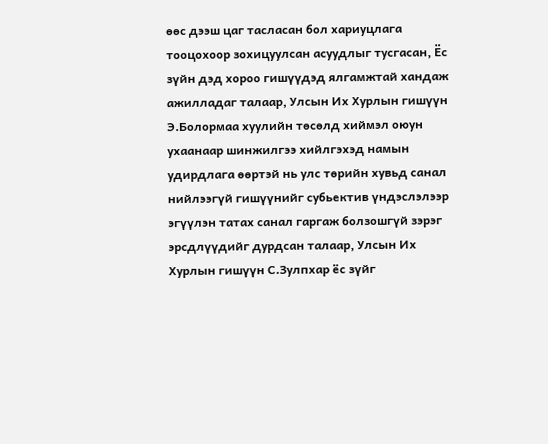өөс дээш цаг тасласан бол хариуцлага тооцохоор зохицуулсан асуудлыг тусгасан, Ёс зүйн дэд хороо гишүүдэд ялгамжтай хандаж ажилладаг талаар, Улсын Их Хурлын гишүүн Э.Болормаа хуулийн төсөлд хиймэл оюун ухаанаар шинжилгээ хийлгэхэд намын удирдлага өөртэй нь улс төрийн хувьд санал нийлээгүй гишүүнийг субьектив үндэслэлээр эгүүлэн татах санал гаргаж болзошгүй зэрэг эрсдлүүдийг дурдсан талаар, Улсын Их Хурлын гишүүн С.Зулпхар ёс зүйг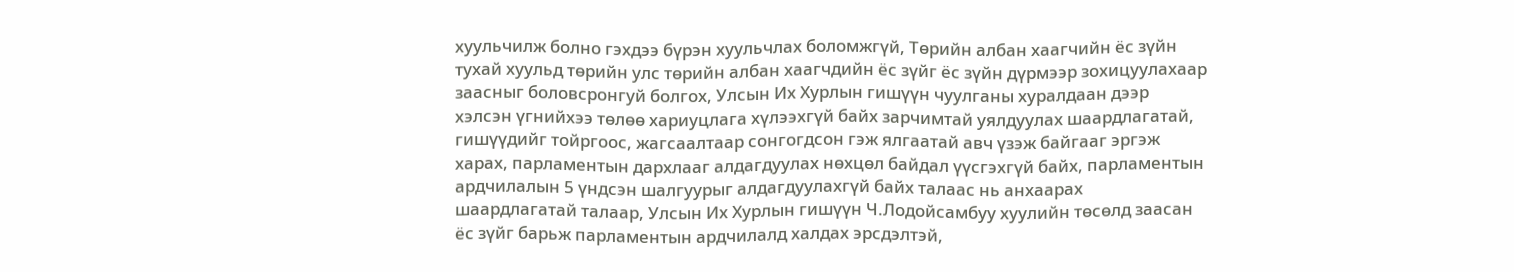хуульчилж болно гэхдээ бүрэн хуульчлах боломжгүй, Төрийн албан хаагчийн ёс зүйн тухай хуульд төрийн улс төрийн албан хаагчдийн ёс зүйг ёс зүйн дүрмээр зохицуулахаар заасныг боловсронгуй болгох, Улсын Их Хурлын гишүүн чуулганы хуралдаан дээр хэлсэн үгнийхээ төлөө хариуцлага хүлээхгүй байх зарчимтай уялдуулах шаардлагатай, гишүүдийг тойргоос, жагсаалтаар сонгогдсон гэж ялгаатай авч үзэж байгааг эргэж харах, парламентын дархлааг алдагдуулах нөхцөл байдал үүсгэхгүй байх, парламентын ардчилалын 5 үндсэн шалгуурыг алдагдуулахгүй байх талаас нь анхаарах шаардлагатай талаар, Улсын Их Хурлын гишүүн Ч.Лодойсамбуу хуулийн төсөлд заасан ёс зүйг барьж парламентын ардчилалд халдах эрсдэлтэй,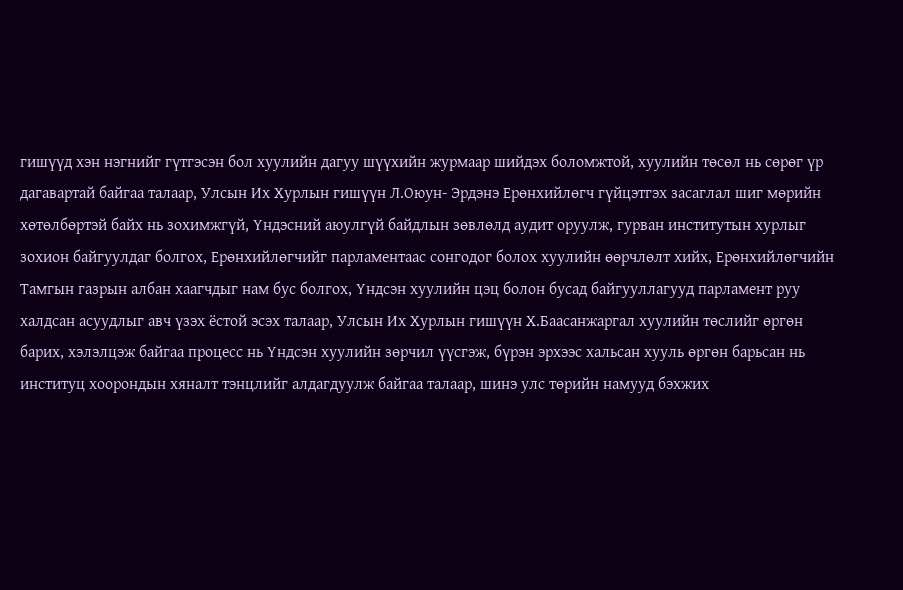гишүүд хэн нэгнийг гүтгэсэн бол хуулийн дагуу шүүхийн журмаар шийдэх боломжтой, хуулийн төсөл нь сөрөг үр дагавартай байгаа талаар, Улсын Их Хурлын гишүүн Л.Оюун- Эрдэнэ Ерөнхийлөгч гүйцэтгэх засаглал шиг мөрийн хөтөлбөртэй байх нь зохимжгүй, Үндэсний аюулгүй байдлын зөвлөлд аудит оруулж, гурван институтын хурлыг зохион байгуулдаг болгох, Ерөнхийлөгчийг парламентаас сонгодог болох хуулийн өөрчлөлт хийх, Ерөнхийлөгчийн Тамгын газрын албан хаагчдыг нам бус болгох, Үндсэн хуулийн цэц болон бусад байгууллагууд парламент руу халдсан асуудлыг авч үзэх ёстой эсэх талаар, Улсын Их Хурлын гишүүн Х.Баасанжаргал хуулийн төслийг өргөн барих, хэлэлцэж байгаа процесс нь Үндсэн хуулийн зөрчил үүсгэж, бүрэн эрхээс хальсан хууль өргөн барьсан нь институц хоорондын хяналт тэнцлийг алдагдуулж байгаа талаар, шинэ улс төрийн намууд бэхжих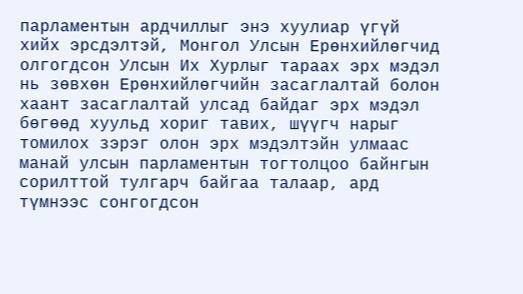парламентын ардчиллыг энэ хуулиар үгүй хийх эрсдэлтэй, Монгол Улсын Ерөнхийлөгчид олгогдсон Улсын Их Хурлыг тараах эрх мэдэл нь зөвхөн Ерөнхийлөгчийн засаглалтай болон хаант засаглалтай улсад байдаг эрх мэдэл бөгөөд хуульд хориг тавих, шүүгч нарыг томилох зэрэг олон эрх мэдэлтэйн улмаас манай улсын парламентын тогтолцоо байнгын сорилттой тулгарч байгаа талаар, ард түмнээс сонгогдсон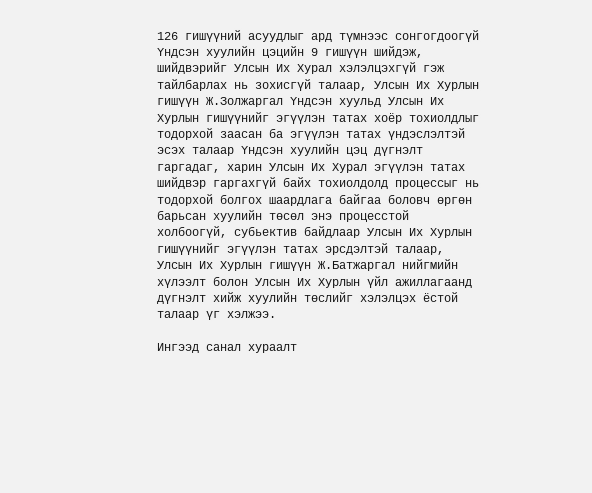126 гишүүний асуудлыг ард түмнээс сонгогдоогүй Үндсэн хуулийн цэцийн 9 гишүүн шийдэж, шийдвэрийг Улсын Их Хурал хэлэлцэхгүй гэж тайлбарлах нь зохисгүй талаар, Улсын Их Хурлын гишүүн Ж.Золжаргал Үндсэн хуульд Улсын Их Хурлын гишүүнийг эгүүлэн татах хоёр тохиолдлыг тодорхой заасан ба эгүүлэн татах үндэслэлтэй эсэх талаар Үндсэн хуулийн цэц дүгнэлт гаргадаг, харин Улсын Их Хурал эгүүлэн татах шийдвэр гаргахгүй байх тохиолдолд процессыг нь тодорхой болгох шаардлага байгаа боловч өргөн барьсан хуулийн төсөл энэ процесстой холбоогүй, субьектив байдлаар Улсын Их Хурлын гишүүнийг эгүүлэн татах эрсдэлтэй талаар, Улсын Их Хурлын гишүүн Ж.Батжаргал нийгмийн хүлээлт болон Улсын Их Хурлын үйл ажиллагаанд дүгнэлт хийж хуулийн төслийг хэлэлцэх ёстой талаар үг хэлжээ.

Ингээд санал хураалт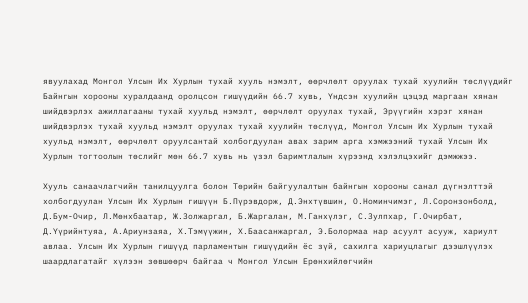явуулахад Монгол Улсын Их Хурлын тухай хууль нэмэлт, өөрчлөлт оруулах тухай хуулийн төслүүдийг Байнгын хорооны хуралдаанд оролцсон гишүүдийн 66.7 хувь, Үндсэн хуулийн цэцэд маргаан хянан шийдвэрлэх ажиллагааны тухай хуульд нэмэлт, өөрчлөлт оруулах тухай, Эрүүгийн хэрэг хянан шийдвэрлэх тухай хуульд нэмэлт оруулах тухай хуулийн төслүүд, Монгол Улсын Их Хурлын тухай хуульд нэмэлт, өөрчлөлт оруулсантай холбогдуулан авах зарим арга хэмжээний тухай Улсын Их Хурлын тогтоолын төслийг мөн 66.7 хувь нь үзэл баримтлалын хүрээнд хэлэлцэхийг дэмжжээ.

Хууль санаачлагчийн танилцуулга болон Төрийн байгуулалтын байнгын хорооны санал дүгнэлттэй холбогдуулан Улсын Их Хурлын гишүүн Б.Пүрэвдорж, Д.Энхтүвшин, О.Номинчимэг, Л.Соронзонболд, Д.Бум-Очир, Л.Мөнхбаатар, Ж.Золжаргал, Б.Жаргалан, М.Ганхүлэг, С.Зулпхар, Г.Очирбат, Д.Үүрийнтуяа, А.Ариунзаяа, Х.Тэмүүжин, Х.Баасанжаргал, Э.Болормаа нар асуулт асууж, хариулт авлаа. Улсын Их Хурлын гишүүд парламентын гишүүдийн ёс зүй, сахилга хариуцлагыг дээшлүүлэх шаардлагатайг хүлээн зөвшөөрч байгаа ч Монгол Улсын Ерөнхийлөгчийн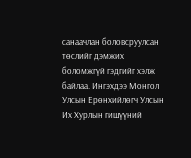санаачлан боловсруулсан төслийг дэмжих боломжгүй гэдгийг хэлж байлаа. Ингэхдээ Монгол Улсын Ерөнхийлөгч Улсын Их Хурлын гишүүний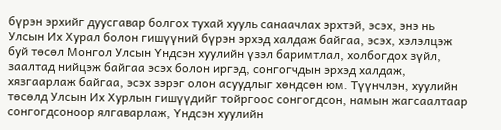бүрэн эрхийг дуусгавар болгох тухай хууль санаачлах эрхтэй, эсэх, энэ нь Улсын Их Хурал болон гишүүний бүрэн эрхэд халдаж байгаа, эсэх, хэлэлцэж буй төсөл Монгол Улсын Үндсэн хуулийн үзэл баримтлал, холбогдох зүйл, заалтад нийцэж байгаа эсэх болон иргэд, сонгогчдын эрхэд халдаж, хязгаарлаж байгаа, эсэх зэрэг олон асуудлыг хөндсөн юм. Түүнчлэн, хуулийн төсөлд Улсын Их Хурлын гишүүдийг тойргоос сонгогдсон, намын жагсаалтаар сонгогдсоноор ялгаварлаж, Үндсэн хуулийн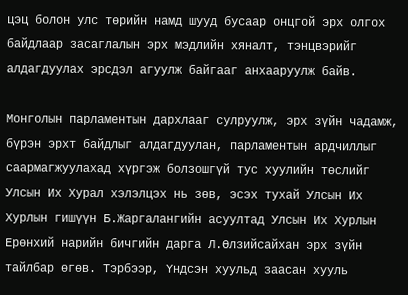цэц болон улс төрийн намд шууд бусаар онцгой эрх олгох байдлаар засаглалын эрх мэдлийн хяналт, тэнцвэрийг алдагдуулах эрсдэл агуулж байгааг анхааруулж байв.

Монголын парламентын дархлааг сулруулж, эрх зүйн чадамж, бүрэн эрхт байдлыг алдагдуулан, парламентын ардчиллыг саармагжуулахад хүргэж болзошгүй тус хуулийн төслийг Улсын Их Хурал хэлэлцэх нь зөв, эсэх тухай Улсын Их Хурлын гишүүн Б.Жаргалангийн асуултад Улсын Их Хурлын Ерөнхий нарийн бичгийн дарга Л.Өлзийсайхан эрх зүйн тайлбар өгөв. Тэрбээр, Үндсэн хуульд заасан хууль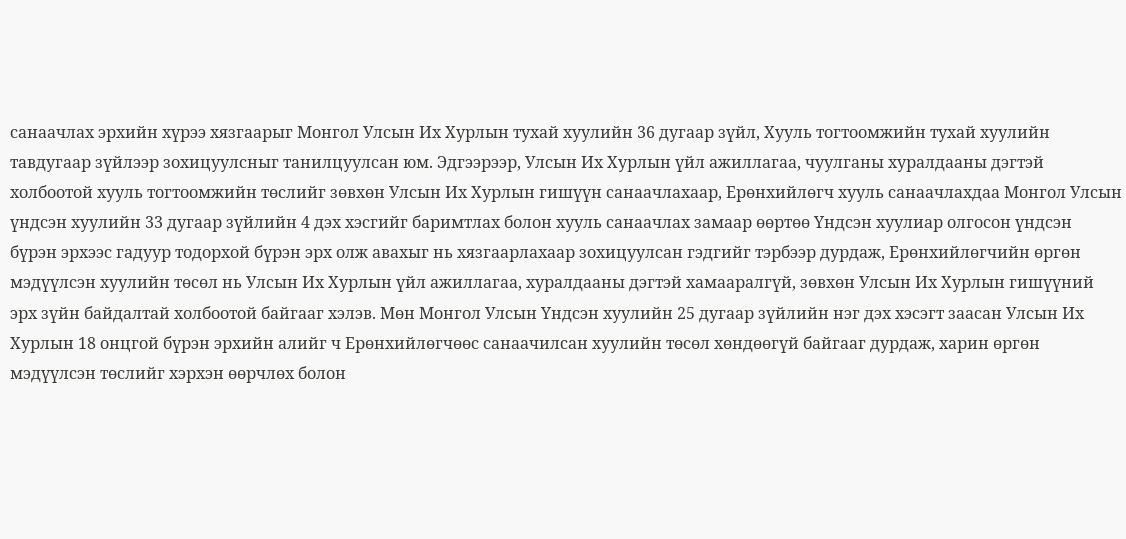санаачлах эрхийн хүрээ хязгаарыг Монгол Улсын Их Хурлын тухай хуулийн 36 дугаар зүйл, Хууль тогтоомжийн тухай хуулийн тавдугаар зүйлээр зохицуулсныг танилцуулсан юм. Эдгээрээр, Улсын Их Хурлын үйл ажиллагаа, чуулганы хуралдааны дэгтэй холбоотой хууль тогтоомжийн төслийг зөвхөн Улсын Их Хурлын гишүүн санаачлахаар, Ерөнхийлөгч хууль санаачлахдаа Монгол Улсын үндсэн хуулийн 33 дугаар зүйлийн 4 дэх хэсгийг баримтлах болон хууль санаачлах замаар өөртөө Үндсэн хуулиар олгосон үндсэн бүрэн эрхээс гадуур тодорхой бүрэн эрх олж авахыг нь хязгаарлахаар зохицуулсан гэдгийг тэрбээр дурдаж, Ерөнхийлөгчийн өргөн мэдүүлсэн хуулийн төсөл нь Улсын Их Хурлын үйл ажиллагаа, хуралдааны дэгтэй хамааралгүй, зөвхөн Улсын Их Хурлын гишүүний эрх зүйн байдалтай холбоотой байгааг хэлэв. Мөн Монгол Улсын Үндсэн хуулийн 25 дугаар зүйлийн нэг дэх хэсэгт заасан Улсын Их Хурлын 18 онцгой бүрэн эрхийн алийг ч Ерөнхийлөгчөөс санаачилсан хуулийн төсөл хөндөөгүй байгааг дурдаж, харин өргөн мэдүүлсэн төслийг хэрхэн өөрчлөх болон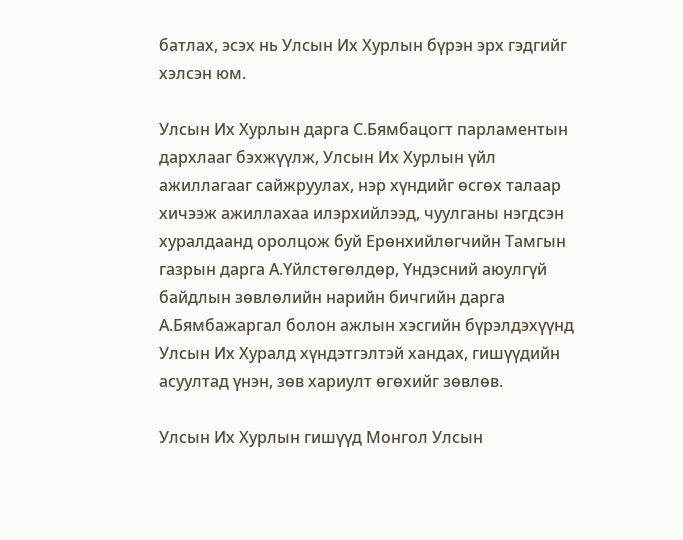батлах, эсэх нь Улсын Их Хурлын бүрэн эрх гэдгийг хэлсэн юм.

Улсын Их Хурлын дарга С.Бямбацогт парламентын дархлааг бэхжүүлж, Улсын Их Хурлын үйл ажиллагааг сайжруулах, нэр хүндийг өсгөх талаар хичээж ажиллахаа илэрхийлээд, чуулганы нэгдсэн хуралдаанд оролцож буй Ерөнхийлөгчийн Тамгын газрын дарга А.Үйлстөгөлдөр, Үндэсний аюулгүй байдлын зөвлөлийн нарийн бичгийн дарга А.Бямбажаргал болон ажлын хэсгийн бүрэлдэхүүнд Улсын Их Хуралд хүндэтгэлтэй хандах, гишүүдийн асуултад үнэн, зөв хариулт өгөхийг зөвлөв.

Улсын Их Хурлын гишүүд Монгол Улсын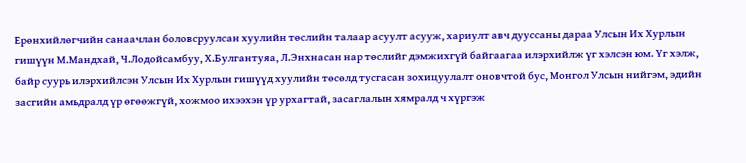Ерөнхийлөгчийн санаачлан боловсруулсан хуулийн төслийн талаар асуулт асууж, хариулт авч дууссаны дараа Улсын Их Хурлын гишүүн М.Мандхай, Ч.Лодойсамбуу, Х.Булгантуяа, Л.Энхнасан нар төслийг дэмжихгүй байгаагаа илэрхийлж үг хэлсэн юм. Үг хэлж, байр суурь илэрхийлсэн Улсын Их Хурлын гишүүд хуулийн төсөлд тусгасан зохицуулалт оновчтой бус, Монгол Улсын нийгэм, эдийн засгийн амьдралд үр өгөөжгүй, хожмоо ихээхэн үр урхагтай, засаглалын хямралд ч хүргэж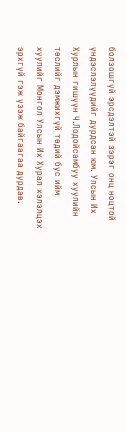болзошгүй эрсдэлтэй зэрэг онц ноцтой үндэслэлүүдийг дурдсан юм. Улсын Их Хурлын гишүүн Ч.Лодойсамбуу хуулийн төслийг дэмжихгүй төдий бус ийм хуулийг Монгол Улсын Их Хурал хэлэлцэх эрхгүй гэж үзэж байгаагаа дурдав.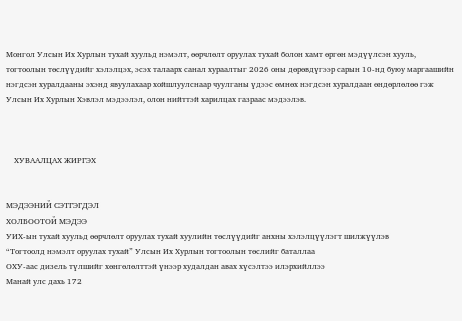Монгол Улсын Их Хурлын тухай хуульд нэмэлт, өөрчлөлт оруулах тухай болон хамт өргөн мэдүүлсэн хууль, тогтоолын төслүүдийг хэлэлцэх, эсэх талаарх санал хураалтыг 2026 оны дөрөвдүгээр сарын 10-нд буюу маргаашийн нэгдсэн хуралдааны эхэнд явуулахаар хойшлуулснаар чуулганы үдээс өмнөх нэгдсэн хуралдаан өндөрлөлөө гэж Улсын Их Хурлын Хэвлэл мэдээлэл, олон нийттэй харилцах газраас мэдээлэв.



    ХУВААЛЦАХ ЖИРГЭХ


МЭДЭЭНИЙ СЭТГЭГДЭЛ
ХОЛБООТОЙ МЭДЭЭ
УИХ-ын тухай хуульд өөрчлөлт оруулах тухай хуулийн төслүүдийг анхны хэлэлцүүлэгт шилжүүлэв
“Тогтоолд нэмэлт оруулах тухай” Улсын Их Хурлын тогтоолын төслийг баталлаа
ОХУ-аас дизель түлшийг хөнгөлөлттэй үнээр худалдан авах хүсэлтээ илэрхийллээ
Манай улс дахь 172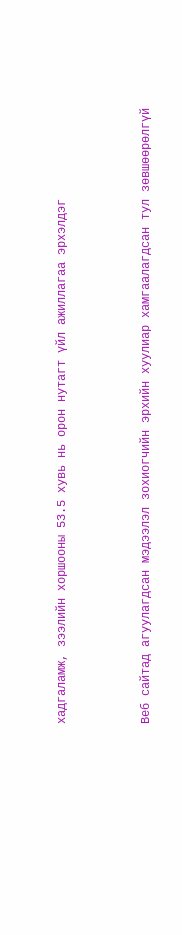хадгаламж, зээлийн хоршооны 53.5 хувь нь орон нутагт үйл ажиллагаа эрхэлдэг



Веб сайтад агуулагдсан мэдээлэл зохиогчийн эрхийн хуулиар хамгаалагдсан тул зөвшөөрөлгүй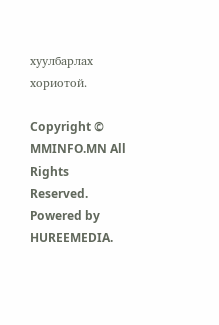хуулбарлах хориотой.

Copyright © MMINFO.MN All Rights Reserved. Powered by HUREEMEDIA.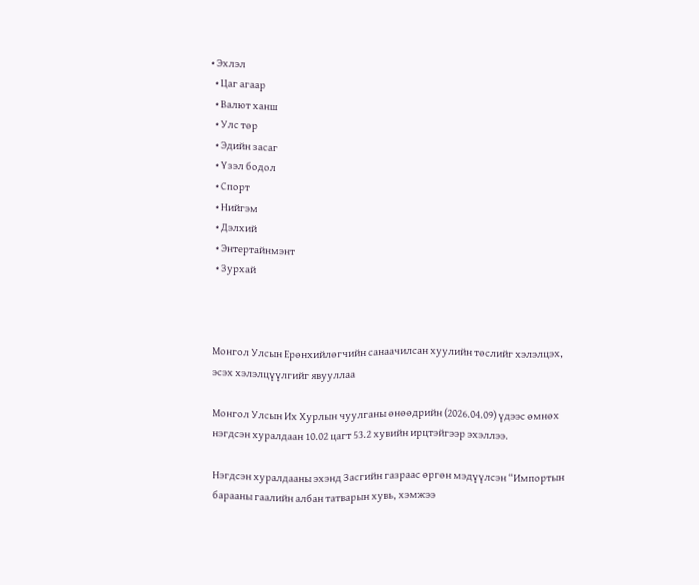• Эхлэл
  • Цаг агаар
  • Валют ханш
  • Улс төр
  • Эдийн засаг
  • Үзэл бодол
  • Спорт
  • Нийгэм
  • Дэлхий
  • Энтертайнмэнт
  • Зурхай



Монгол Улсын Ерөнхийлөгчийн санаачилсан хуулийн төслийг хэлэлцэх, эсэх хэлэлцүүлгийг явууллаа

Монгол Улсын Их Хурлын чуулганы өнөөдрийн (2026.04.09) үдээс өмнөх нэгдсэн хуралдаан 10.02 цагт 53.2 хувийн ирцтэйгээр эхэллээ.

Нэгдсэн хуралдааны эхэнд Засгийн газраас өргөн мэдүүлсэн “Импортын барааны гаалийн албан татварын хувь, хэмжээ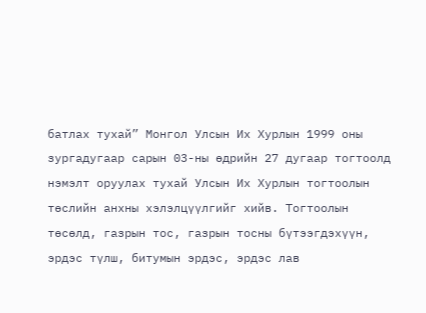батлах тухай” Монгол Улсын Их Хурлын 1999 оны зургадугаар сарын 03-ны өдрийн 27 дугаар тогтоолд нэмэлт оруулах тухай Улсын Их Хурлын тогтоолын төслийн анхны хэлэлцүүлгийг хийв. Тогтоолын төсөлд, газрын тос, газрын тосны бүтээгдэхүүн, эрдэс түлш, битумын эрдэс, эрдэс лав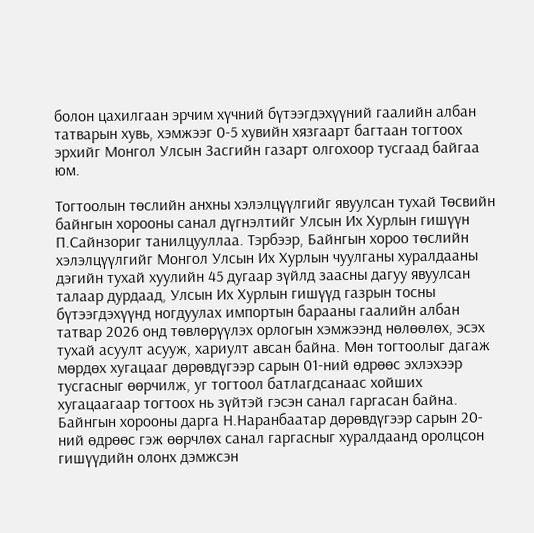болон цахилгаан эрчим хүчний бүтээгдэхүүний гаалийн албан татварын хувь, хэмжээг 0-5 хувийн хязгаарт багтаан тогтоох эрхийг Монгол Улсын Засгийн газарт олгохоор тусгаад байгаа юм.

Тогтоолын төслийн анхны хэлэлцүүлгийг явуулсан тухай Төсвийн байнгын хорооны санал дүгнэлтийг Улсын Их Хурлын гишүүн П.Сайнзориг танилцууллаа. Тэрбээр, Байнгын хороо төслийн хэлэлцүүлгийг Монгол Улсын Их Хурлын чуулганы хуралдааны дэгийн тухай хуулийн 45 дугаар зүйлд заасны дагуу явуулсан талаар дурдаад, Улсын Их Хурлын гишүүд газрын тосны бүтээгдэхүүнд ногдуулах импортын барааны гаалийн албан татвар 2026 онд төвлөрүүлэх орлогын хэмжээнд нөлөөлөх, эсэх тухай асуулт асууж, хариулт авсан байна. Мөн тогтоолыг дагаж мөрдөх хугацааг дөрөвдүгээр сарын 01-ний өдрөөс эхлэхээр тусгасныг өөрчилж, уг тогтоол батлагдсанаас хойших хугацаагаар тогтоох нь зүйтэй гэсэн санал гаргасан байна. Байнгын хорооны дарга Н.Наранбаатар дөрөвдүгээр сарын 20-ний өдрөөс гэж өөрчлөх санал гаргасныг хуралдаанд оролцсон гишүүдийн олонх дэмжсэн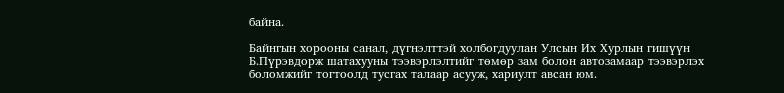байна.

Байнгын хорооны санал, дүгнэлттэй холбогдуулан Улсын Их Хурлын гишүүн Б.Пүрэвдорж шатахууны тээвэрлэлтийг төмөр зам болон автозамаар тээвэрлэх боломжийг тогтоолд тусгах талаар асууж, хариулт авсан юм.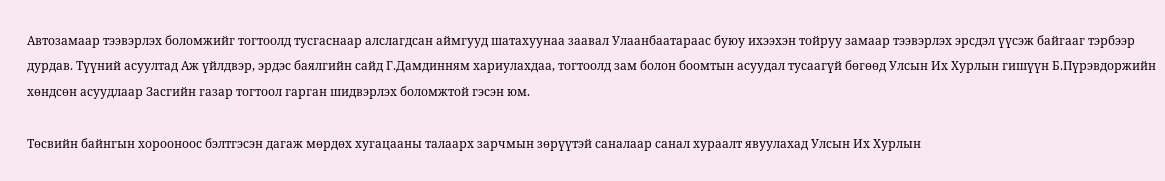Автозамаар тээвэрлэх боломжийг тогтоолд тусгаснаар алслагдсан аймгууд шатахуунаа заавал Улаанбаатараас буюу ихээхэн тойруу замаар тээвэрлэх эрсдэл үүсэж байгааг тэрбээр дурдав. Түүний асуултад Аж үйлдвэр, эрдэс баялгийн сайд Г.Дамдинням хариулахдаа, тогтоолд зам болон боомтын асуудал тусаагүй бөгөөд Улсын Их Хурлын гишүүн Б.Пүрэвдоржийн хөндсөн асуудлаар Засгийн газар тогтоол гарган шидвэрлэх боломжтой гэсэн юм.

Төсвийн байнгын хорооноос бэлтгэсэн дагаж мөрдөх хугацааны талаарх зарчмын зөрүүтэй саналаар санал хураалт явуулахад Улсын Их Хурлын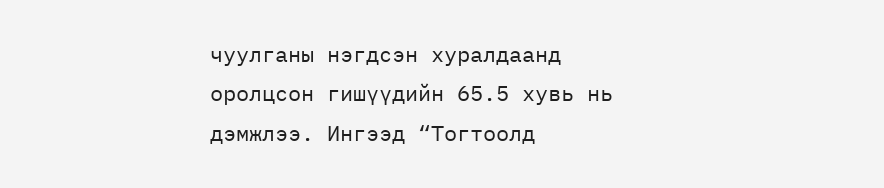чуулганы нэгдсэн хуралдаанд оролцсон гишүүдийн 65.5 хувь нь дэмжлээ. Ингээд “Тогтоолд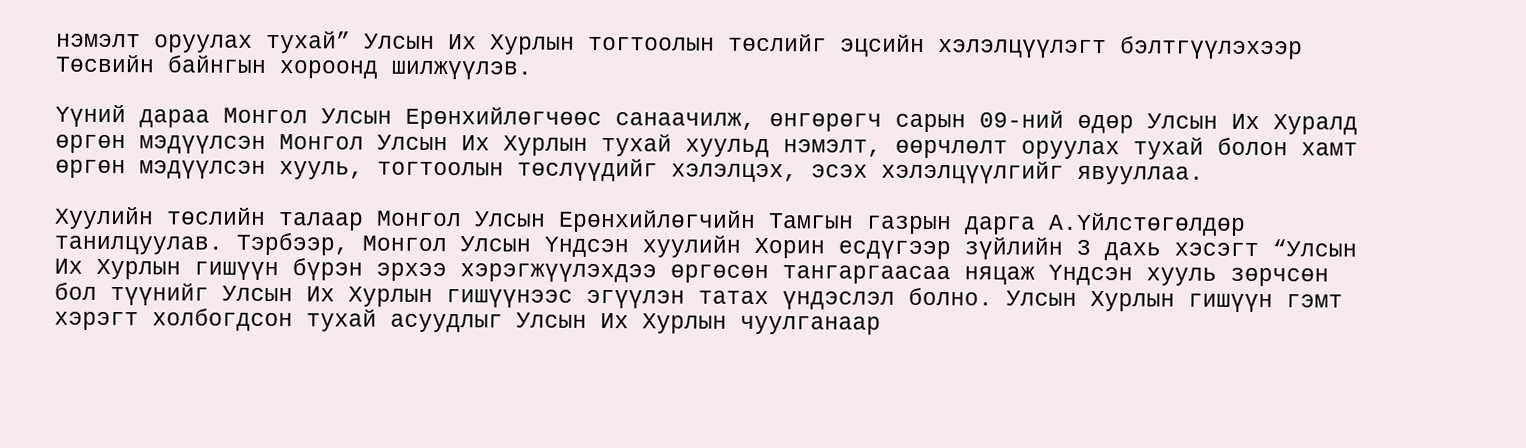нэмэлт оруулах тухай” Улсын Их Хурлын тогтоолын төслийг эцсийн хэлэлцүүлэгт бэлтгүүлэхээр Төсвийн байнгын хороонд шилжүүлэв.

Үүний дараа Монгол Улсын Ерөнхийлөгчөөс санаачилж, өнгөрөгч сарын 09-ний өдөр Улсын Их Хуралд өргөн мэдүүлсэн Монгол Улсын Их Хурлын тухай хуульд нэмэлт, өөрчлөлт оруулах тухай болон хамт өргөн мэдүүлсэн хууль, тогтоолын төслүүдийг хэлэлцэх, эсэх хэлэлцүүлгийг явууллаа.

Хуулийн төслийн талаар Монгол Улсын Ерөнхийлөгчийн Тамгын газрын дарга А.Үйлстөгөлдөр танилцуулав. Тэрбээр, Монгол Улсын Үндсэн хуулийн Хорин есдүгээр зүйлийн 3 дахь хэсэгт “Улсын Их Хурлын гишүүн бүрэн эрхээ хэрэгжүүлэхдээ өргөсөн тангаргаасаа няцаж Үндсэн хууль зөрчсөн бол түүнийг Улсын Их Хурлын гишүүнээс эгүүлэн татах үндэслэл болно. Улсын Хурлын гишүүн гэмт хэрэгт холбогдсон тухай асуудлыг Улсын Их Хурлын чуулганаар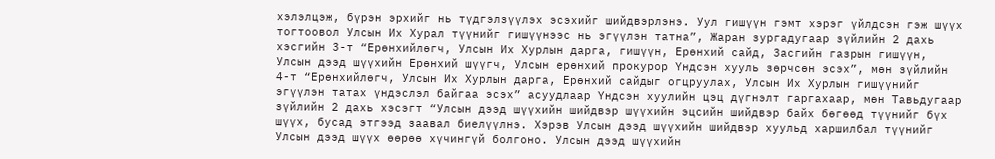хэлэлцэж, бүрэн эрхийг нь түдгэлзүүлэх эсэхийг шийдвэрлэнэ. Уул гишүүн гэмт хэрэг үйлдсэн гэж шүүх тогтоовол Улсын Их Хурал түүнийг гишүүнээс нь эгүүлэн татна”, Жаран зургадугаар зүйлийн 2 дахь хэсгийн 3-т “Ерөнхийлөгч, Улсын Их Хурлын дарга, гишүүн, Ерөнхий сайд, Засгийн газрын гишүүн, Улсын дээд шүүхийн Ерөнхий шүүгч, Улсын ерөнхий прокурор Үндсэн хууль зөрчсөн эсэх”, мөн зүйлийн 4-т “Ерөнхийлөгч, Улсын Их Хурлын дарга, Ерөнхий сайдыг огцруулах, Улсын Их Хурлын гишүүнийг эгүүлэн татах үндэслэл байгаа эсэх” асуудлаар Үндсэн хуулийн цэц дүгнэлт гаргахаар, мөн Тавьдугаар зүйлийн 2 дахь хэсэгт “Улсын дээд шүүхийн шийдвэр шүүхийн эцсийн шийдвэр байх бөгөөд түүнийг бүх шүүх, бусад этгээд заавал биелүүлнэ. Хэрэв Улсын дээд шүүхийн шийдвэр хуульд харшилбал түүнийг Улсын дээд шүүх өөрөө хүчингүй болгоно. Улсын дээд шүүхийн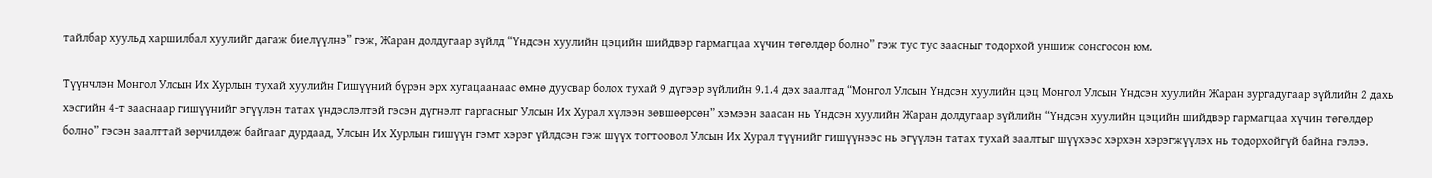тайлбар хуульд харшилбал хуулийг дагаж биелүүлнэ” гэж, Жаран долдугаар зүйлд “Үндсэн хуулийн цэцийн шийдвэр гармагцаа хүчин төгөлдөр болно” гэж тус тус заасныг тодорхой уншиж сонсгосон юм.

Түүнчлэн Монгол Улсын Их Хурлын тухай хуулийн Гишүүний бүрэн эрх хугацаанаас өмнө дуусвар болох тухай 9 дүгээр зүйлийн 9.1.4 дэх заалтад “Монгол Улсын Үндсэн хуулийн цэц Монгол Улсын Үндсэн хуулийн Жаран зургадугаар зүйлийн 2 дахь хэсгийн 4-т зааснаар гишүүнийг эгүүлэн татах үндэслэлтэй гэсэн дүгнэлт гаргасныг Улсын Их Хурал хүлээн зөвшөөрсөн” хэмээн заасан нь Үндсэн хуулийн Жаран долдугаар зүйлийн “Үндсэн хуулийн цэцийн шийдвэр гармагцаа хүчин төгөлдөр болно” гэсэн заалттай зөрчилдөж байгааг дурдаад, Улсын Их Хурлын гишүүн гэмт хэрэг үйлдсэн гэж шүүх тогтоовол Улсын Их Хурал түүнийг гишүүнээс нь эгүүлэн татах тухай заалтыг шүүхээс хэрхэн хэрэгжүүлэх нь тодорхойгүй байна гэлээ.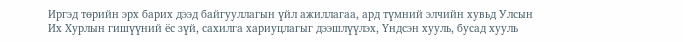Иргэд төрийн эрх барих дээд байгууллагын үйл ажиллагаа, ард түмний элчийн хувьд Улсын Их Хурлын гишүүний ёс зүй, сахилга хариуцлагыг дээшлүүлэх, Үндсэн хууль, бусад хууль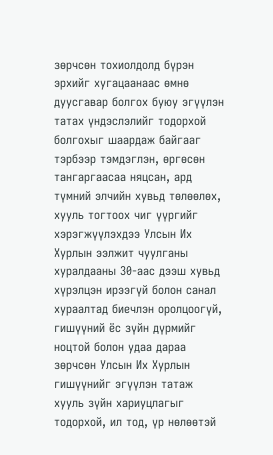зөрчсөн тохиолдолд бүрэн эрхийг хугацаанаас өмнө дуусгавар болгох буюу эгүүлэн татах үндэслэлийг тодорхой болгохыг шаардаж байгааг тэрбээр тэмдэглэн, өргөсөн тангаргаасаа няцсан, ард түмний элчийн хувьд төлөөлөх, хууль тогтоох чиг үүргийг хэрэгжүүлэхдээ Улсын Их Хурлын ээлжит чуулганы хуралдааны 30-аас дээш хувьд хүрэлцэн ирээгүй болон санал хураалтад биечлэн оролцоогүй, гишүүний ёс зүйн дүрмийг ноцтой болон удаа дараа зөрчсөн Улсын Их Хурлын гишүүнийг эгүүлэн татаж хууль зүйн хариуцлагыг тодорхой, ил тод, үр нөлөөтэй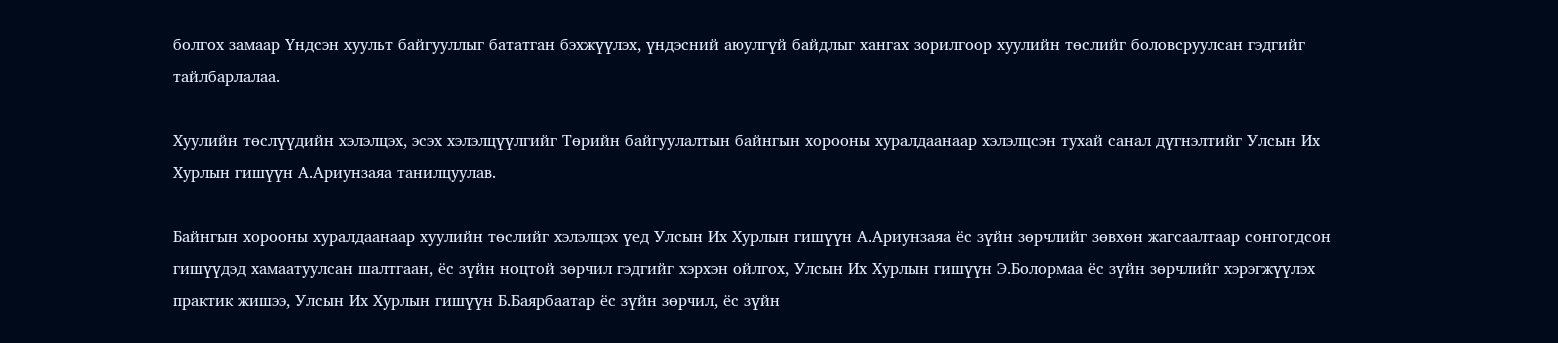болгох замаар Үндсэн хуульт байгууллыг бататган бэхжүүлэх, үндэсний аюулгүй байдлыг хангах зорилгоор хуулийн төслийг боловсруулсан гэдгийг тайлбарлалаа.

Хуулийн төслүүдийн хэлэлцэх, эсэх хэлэлцүүлгийг Төрийн байгуулалтын байнгын хорооны хуралдаанаар хэлэлцсэн тухай санал дүгнэлтийг Улсын Их Хурлын гишүүн А.Ариунзаяа танилцуулав.

Байнгын хорооны хуралдаанаар хуулийн төслийг хэлэлцэх үед Улсын Их Хурлын гишүүн А.Ариунзаяа ёс зүйн зөрчлийг зөвхөн жагсаалтаар сонгогдсон гишүүдэд хамаатуулсан шалтгаан, ёс зүйн ноцтой зөрчил гэдгийг хэрхэн ойлгох, Улсын Их Хурлын гишүүн Э.Болормаа ёс зүйн зөрчлийг хэрэгжүүлэх практик жишээ, Улсын Их Хурлын гишүүн Б.Баярбаатар ёс зүйн зөрчил, ёс зүйн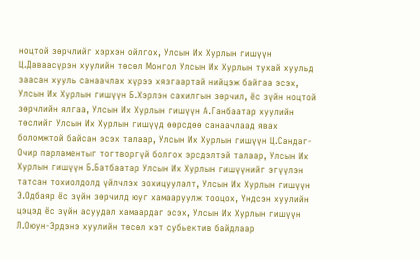ноцтой зөрчлийг хэрхэн ойлгох, Улсын Их Хурлын гишүүн Ц.Даваасүрэн хуулийн төсөл Монгол Улсын Их Хурлын тухай хуульд заасан хууль санаачлах хүрээ хязгаартай нийцэж байгаа эсэх, Улсын Их Хурлын гишүүн Б.Хэрлэн сахилгын зөрчил, ёс зүйн ноцтой зөрчлийн ялгаа, Улсын Их Хурлын гишүүн А.Ганбаатар хуулийн төслийг Улсын Их Хурлын гишүүд өөрсдөө санаачлаад явах боломжтой байсан эсэх талаар, Улсын Их Хурлын гишүүн Ц.Сандаг-Очир парламентыг тогтворгүй болгох эрсдэлтэй талаар, Улсын Их Хурлын гишүүн Б.Батбаатар Улсын Их Хурлын гишүүнийг эгүүлэн татсан тохиолдолд үйлчлэх зохицуулалт, Улсын Их Хурлын гишүүн Э.Одбаяр ёс зүйн зөрчилд юуг хамааруулж тооцох, Үндсэн хуулийн цэцэд ёс зүйн асуудал хамаардаг эсэх, Улсын Их Хурлын гишүүн Л.Оюун-Эрдэнэ хуулийн төсөл хэт субьектив байдлаар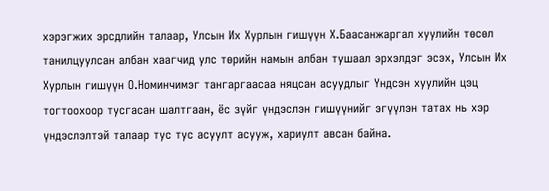хэрэгжих эрсдлийн талаар, Улсын Их Хурлын гишүүн Х.Баасанжаргал хуулийн төсөл танилцуулсан албан хаагчид улс төрийн намын албан тушаал эрхэлдэг эсэх, Улсын Их Хурлын гишүүн О.Номинчимэг тангаргаасаа няцсан асуудлыг Үндсэн хуулийн цэц тогтоохоор тусгасан шалтгаан, ёс зүйг үндэслэн гишүүнийг эгүүлэн татах нь хэр үндэслэлтэй талаар тус тус асуулт асууж, хариулт авсан байна.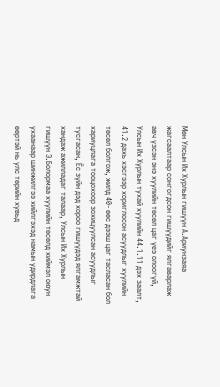Мөн Улсын Их Хурлын гишүүн А.Ариунзаяа жагсаалтаар сонгогдсон гишүүдийг ялгаварлаж авч үзсэн энэ хуулийн төсөл цаг үеэ олоогүй, Улсын Их Хурлын тухай хуулийн 44.1.11 дэх заалт, 41.2 дахь хэсгээр хориглосон асуудлыг хуулийн төсөл болгож, жилд 40- өөс дээш цаг тасласан бол хариуцлага тооцохоор зохицуулсан асуудлыг тусгасан, Ёс зүйн дэд хороо гишүүдэд ялгамжтай хандаж ажилладаг талаар, Улсын Их Хурлын гишүүн Э.Болормаа хуулийн төсөлд хиймэл оюун ухаанаар шинжилгээ хийлгэхэд намын удирдлага өөртэй нь улс төрийн хувьд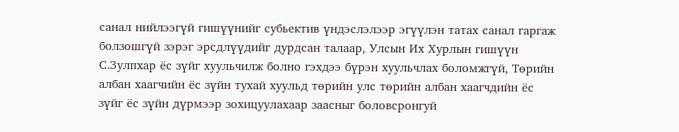санал нийлээгүй гишүүнийг субьектив үндэслэлээр эгүүлэн татах санал гаргаж болзошгүй зэрэг эрсдлүүдийг дурдсан талаар, Улсын Их Хурлын гишүүн С.Зулпхар ёс зүйг хуульчилж болно гэхдээ бүрэн хуульчлах боломжгүй, Төрийн албан хаагчийн ёс зүйн тухай хуульд төрийн улс төрийн албан хаагчдийн ёс зүйг ёс зүйн дүрмээр зохицуулахаар заасныг боловсронгуй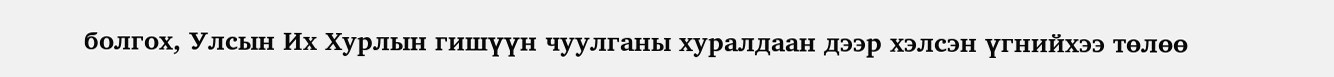болгох, Улсын Их Хурлын гишүүн чуулганы хуралдаан дээр хэлсэн үгнийхээ төлөө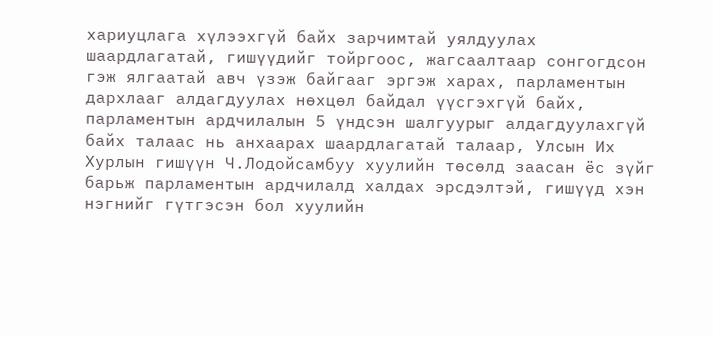хариуцлага хүлээхгүй байх зарчимтай уялдуулах шаардлагатай, гишүүдийг тойргоос, жагсаалтаар сонгогдсон гэж ялгаатай авч үзэж байгааг эргэж харах, парламентын дархлааг алдагдуулах нөхцөл байдал үүсгэхгүй байх, парламентын ардчилалын 5 үндсэн шалгуурыг алдагдуулахгүй байх талаас нь анхаарах шаардлагатай талаар, Улсын Их Хурлын гишүүн Ч.Лодойсамбуу хуулийн төсөлд заасан ёс зүйг барьж парламентын ардчилалд халдах эрсдэлтэй, гишүүд хэн нэгнийг гүтгэсэн бол хуулийн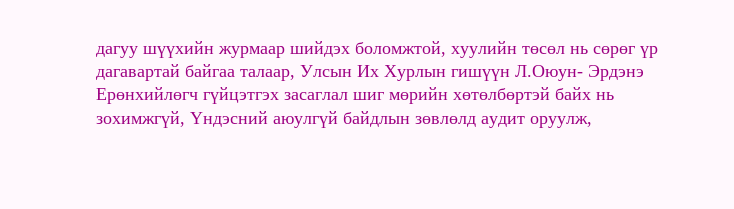дагуу шүүхийн журмаар шийдэх боломжтой, хуулийн төсөл нь сөрөг үр дагавартай байгаа талаар, Улсын Их Хурлын гишүүн Л.Оюун- Эрдэнэ Ерөнхийлөгч гүйцэтгэх засаглал шиг мөрийн хөтөлбөртэй байх нь зохимжгүй, Үндэсний аюулгүй байдлын зөвлөлд аудит оруулж,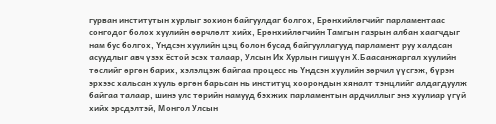гурван институтын хурлыг зохион байгуулдаг болгох, Ерөнхийлөгчийг парламентаас сонгодог болох хуулийн өөрчлөлт хийх, Ерөнхийлөгчийн Тамгын газрын албан хаагчдыг нам бус болгох, Үндсэн хуулийн цэц болон бусад байгууллагууд парламент руу халдсан асуудлыг авч үзэх ёстой эсэх талаар, Улсын Их Хурлын гишүүн Х.Баасанжаргал хуулийн төслийг өргөн барих, хэлэлцэж байгаа процесс нь Үндсэн хуулийн зөрчил үүсгэж, бүрэн эрхээс хальсан хууль өргөн барьсан нь институц хоорондын хяналт тэнцлийг алдагдуулж байгаа талаар, шинэ улс төрийн намууд бэхжих парламентын ардчиллыг энэ хуулиар үгүй хийх эрсдэлтэй, Монгол Улсын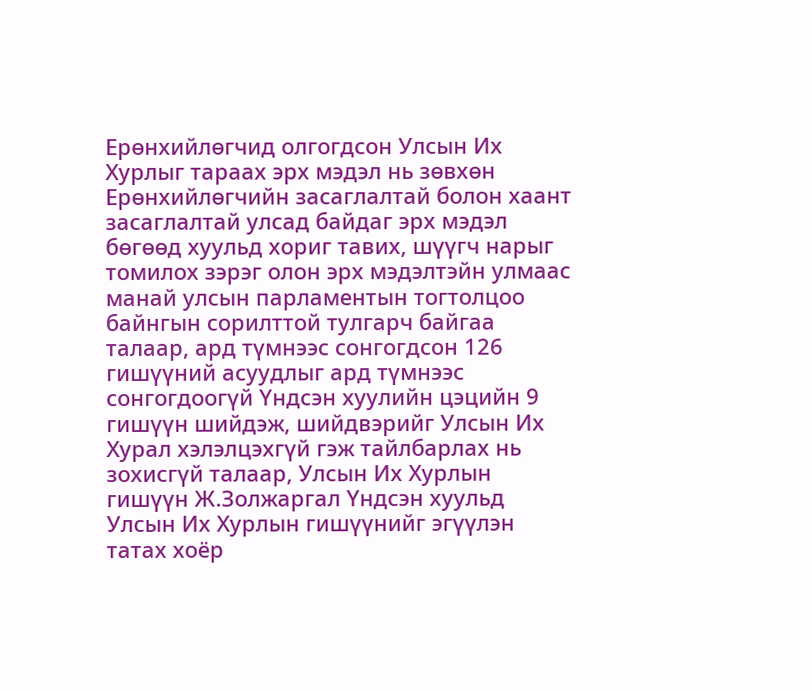Ерөнхийлөгчид олгогдсон Улсын Их Хурлыг тараах эрх мэдэл нь зөвхөн Ерөнхийлөгчийн засаглалтай болон хаант засаглалтай улсад байдаг эрх мэдэл бөгөөд хуульд хориг тавих, шүүгч нарыг томилох зэрэг олон эрх мэдэлтэйн улмаас манай улсын парламентын тогтолцоо байнгын сорилттой тулгарч байгаа талаар, ард түмнээс сонгогдсон 126 гишүүний асуудлыг ард түмнээс сонгогдоогүй Үндсэн хуулийн цэцийн 9 гишүүн шийдэж, шийдвэрийг Улсын Их Хурал хэлэлцэхгүй гэж тайлбарлах нь зохисгүй талаар, Улсын Их Хурлын гишүүн Ж.Золжаргал Үндсэн хуульд Улсын Их Хурлын гишүүнийг эгүүлэн татах хоёр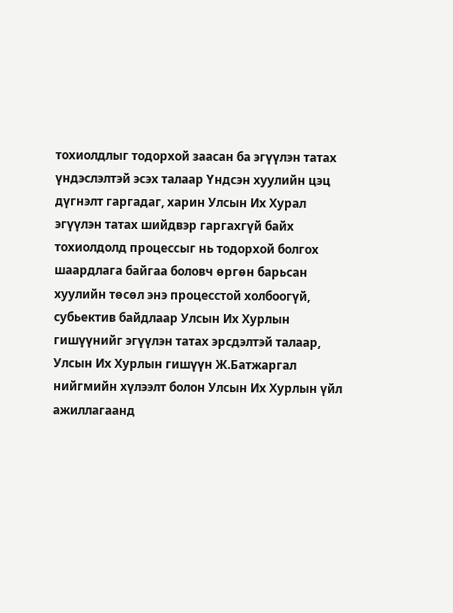тохиолдлыг тодорхой заасан ба эгүүлэн татах үндэслэлтэй эсэх талаар Үндсэн хуулийн цэц дүгнэлт гаргадаг, харин Улсын Их Хурал эгүүлэн татах шийдвэр гаргахгүй байх тохиолдолд процессыг нь тодорхой болгох шаардлага байгаа боловч өргөн барьсан хуулийн төсөл энэ процесстой холбоогүй, субьектив байдлаар Улсын Их Хурлын гишүүнийг эгүүлэн татах эрсдэлтэй талаар, Улсын Их Хурлын гишүүн Ж.Батжаргал нийгмийн хүлээлт болон Улсын Их Хурлын үйл ажиллагаанд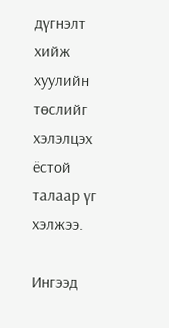дүгнэлт хийж хуулийн төслийг хэлэлцэх ёстой талаар үг хэлжээ.

Ингээд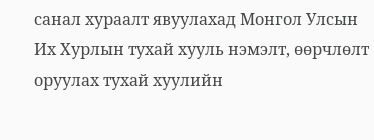санал хураалт явуулахад Монгол Улсын Их Хурлын тухай хууль нэмэлт, өөрчлөлт оруулах тухай хуулийн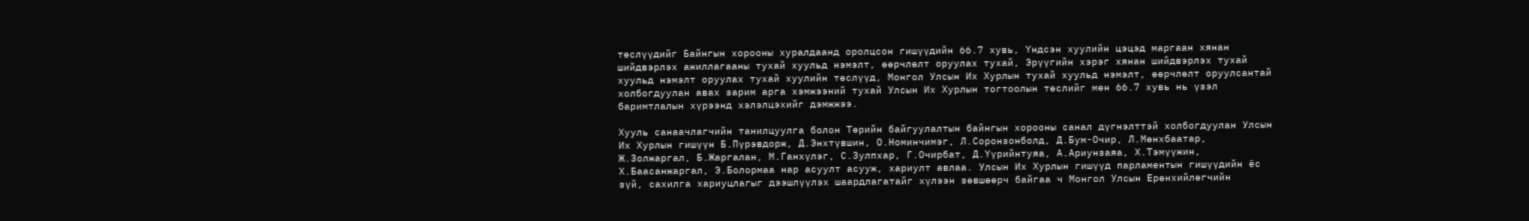төслүүдийг Байнгын хорооны хуралдаанд оролцсон гишүүдийн 66.7 хувь, Үндсэн хуулийн цэцэд маргаан хянан шийдвэрлэх ажиллагааны тухай хуульд нэмэлт, өөрчлөлт оруулах тухай, Эрүүгийн хэрэг хянан шийдвэрлэх тухай хуульд нэмэлт оруулах тухай хуулийн төслүүд, Монгол Улсын Их Хурлын тухай хуульд нэмэлт, өөрчлөлт оруулсантай холбогдуулан авах зарим арга хэмжээний тухай Улсын Их Хурлын тогтоолын төслийг мөн 66.7 хувь нь үзэл баримтлалын хүрээнд хэлэлцэхийг дэмжжээ.

Хууль санаачлагчийн танилцуулга болон Төрийн байгуулалтын байнгын хорооны санал дүгнэлттэй холбогдуулан Улсын Их Хурлын гишүүн Б.Пүрэвдорж, Д.Энхтүвшин, О.Номинчимэг, Л.Соронзонболд, Д.Бум-Очир, Л.Мөнхбаатар, Ж.Золжаргал, Б.Жаргалан, М.Ганхүлэг, С.Зулпхар, Г.Очирбат, Д.Үүрийнтуяа, А.Ариунзаяа, Х.Тэмүүжин, Х.Баасанжаргал, Э.Болормаа нар асуулт асууж, хариулт авлаа. Улсын Их Хурлын гишүүд парламентын гишүүдийн ёс зүй, сахилга хариуцлагыг дээшлүүлэх шаардлагатайг хүлээн зөвшөөрч байгаа ч Монгол Улсын Ерөнхийлөгчийн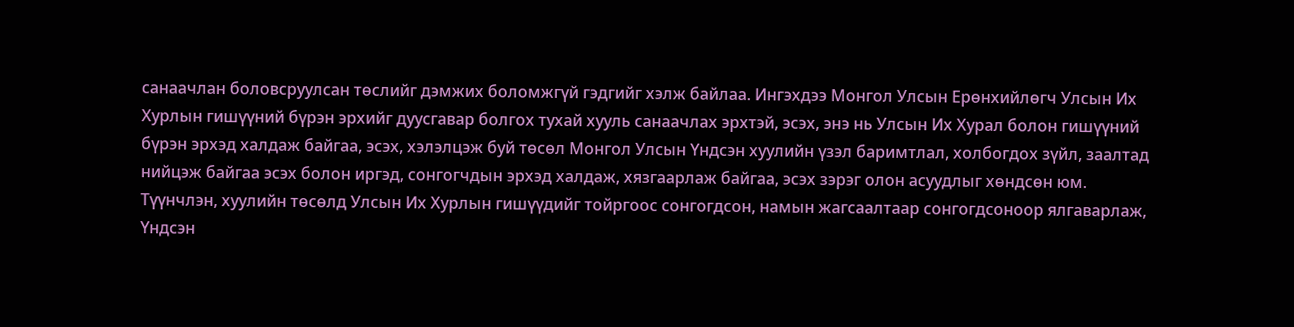санаачлан боловсруулсан төслийг дэмжих боломжгүй гэдгийг хэлж байлаа. Ингэхдээ Монгол Улсын Ерөнхийлөгч Улсын Их Хурлын гишүүний бүрэн эрхийг дуусгавар болгох тухай хууль санаачлах эрхтэй, эсэх, энэ нь Улсын Их Хурал болон гишүүний бүрэн эрхэд халдаж байгаа, эсэх, хэлэлцэж буй төсөл Монгол Улсын Үндсэн хуулийн үзэл баримтлал, холбогдох зүйл, заалтад нийцэж байгаа эсэх болон иргэд, сонгогчдын эрхэд халдаж, хязгаарлаж байгаа, эсэх зэрэг олон асуудлыг хөндсөн юм. Түүнчлэн, хуулийн төсөлд Улсын Их Хурлын гишүүдийг тойргоос сонгогдсон, намын жагсаалтаар сонгогдсоноор ялгаварлаж, Үндсэн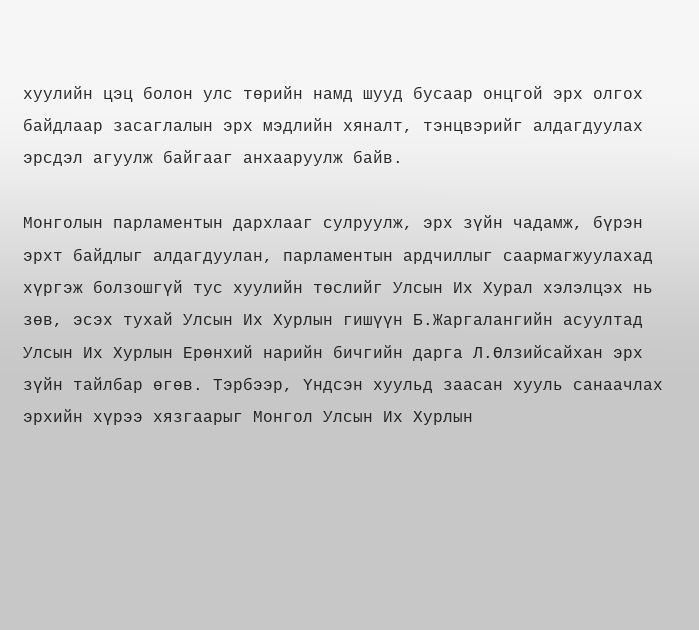хуулийн цэц болон улс төрийн намд шууд бусаар онцгой эрх олгох байдлаар засаглалын эрх мэдлийн хяналт, тэнцвэрийг алдагдуулах эрсдэл агуулж байгааг анхааруулж байв.

Монголын парламентын дархлааг сулруулж, эрх зүйн чадамж, бүрэн эрхт байдлыг алдагдуулан, парламентын ардчиллыг саармагжуулахад хүргэж болзошгүй тус хуулийн төслийг Улсын Их Хурал хэлэлцэх нь зөв, эсэх тухай Улсын Их Хурлын гишүүн Б.Жаргалангийн асуултад Улсын Их Хурлын Ерөнхий нарийн бичгийн дарга Л.Өлзийсайхан эрх зүйн тайлбар өгөв. Тэрбээр, Үндсэн хуульд заасан хууль санаачлах эрхийн хүрээ хязгаарыг Монгол Улсын Их Хурлын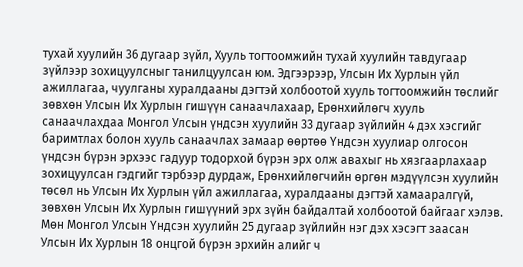тухай хуулийн 36 дугаар зүйл, Хууль тогтоомжийн тухай хуулийн тавдугаар зүйлээр зохицуулсныг танилцуулсан юм. Эдгээрээр, Улсын Их Хурлын үйл ажиллагаа, чуулганы хуралдааны дэгтэй холбоотой хууль тогтоомжийн төслийг зөвхөн Улсын Их Хурлын гишүүн санаачлахаар, Ерөнхийлөгч хууль санаачлахдаа Монгол Улсын үндсэн хуулийн 33 дугаар зүйлийн 4 дэх хэсгийг баримтлах болон хууль санаачлах замаар өөртөө Үндсэн хуулиар олгосон үндсэн бүрэн эрхээс гадуур тодорхой бүрэн эрх олж авахыг нь хязгаарлахаар зохицуулсан гэдгийг тэрбээр дурдаж, Ерөнхийлөгчийн өргөн мэдүүлсэн хуулийн төсөл нь Улсын Их Хурлын үйл ажиллагаа, хуралдааны дэгтэй хамааралгүй, зөвхөн Улсын Их Хурлын гишүүний эрх зүйн байдалтай холбоотой байгааг хэлэв. Мөн Монгол Улсын Үндсэн хуулийн 25 дугаар зүйлийн нэг дэх хэсэгт заасан Улсын Их Хурлын 18 онцгой бүрэн эрхийн алийг ч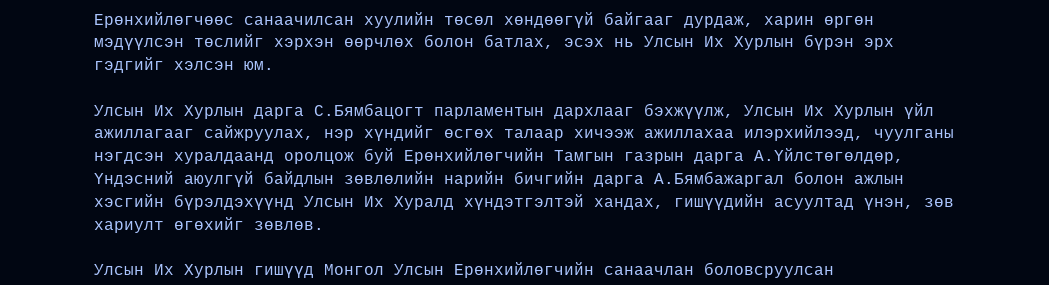Ерөнхийлөгчөөс санаачилсан хуулийн төсөл хөндөөгүй байгааг дурдаж, харин өргөн мэдүүлсэн төслийг хэрхэн өөрчлөх болон батлах, эсэх нь Улсын Их Хурлын бүрэн эрх гэдгийг хэлсэн юм.

Улсын Их Хурлын дарга С.Бямбацогт парламентын дархлааг бэхжүүлж, Улсын Их Хурлын үйл ажиллагааг сайжруулах, нэр хүндийг өсгөх талаар хичээж ажиллахаа илэрхийлээд, чуулганы нэгдсэн хуралдаанд оролцож буй Ерөнхийлөгчийн Тамгын газрын дарга А.Үйлстөгөлдөр, Үндэсний аюулгүй байдлын зөвлөлийн нарийн бичгийн дарга А.Бямбажаргал болон ажлын хэсгийн бүрэлдэхүүнд Улсын Их Хуралд хүндэтгэлтэй хандах, гишүүдийн асуултад үнэн, зөв хариулт өгөхийг зөвлөв.

Улсын Их Хурлын гишүүд Монгол Улсын Ерөнхийлөгчийн санаачлан боловсруулсан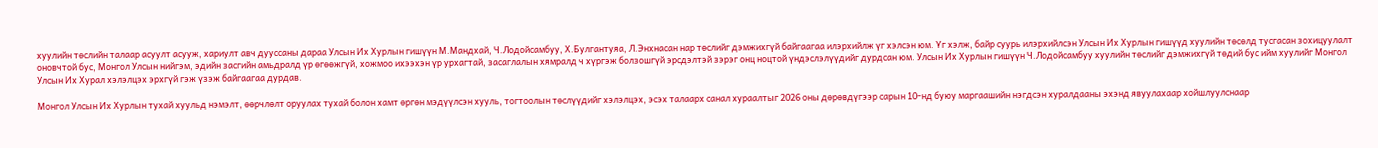хуулийн төслийн талаар асуулт асууж, хариулт авч дууссаны дараа Улсын Их Хурлын гишүүн М.Мандхай, Ч.Лодойсамбуу, Х.Булгантуяа, Л.Энхнасан нар төслийг дэмжихгүй байгаагаа илэрхийлж үг хэлсэн юм. Үг хэлж, байр суурь илэрхийлсэн Улсын Их Хурлын гишүүд хуулийн төсөлд тусгасан зохицуулалт оновчтой бус, Монгол Улсын нийгэм, эдийн засгийн амьдралд үр өгөөжгүй, хожмоо ихээхэн үр урхагтай, засаглалын хямралд ч хүргэж болзошгүй эрсдэлтэй зэрэг онц ноцтой үндэслэлүүдийг дурдсан юм. Улсын Их Хурлын гишүүн Ч.Лодойсамбуу хуулийн төслийг дэмжихгүй төдий бус ийм хуулийг Монгол Улсын Их Хурал хэлэлцэх эрхгүй гэж үзэж байгаагаа дурдав.

Монгол Улсын Их Хурлын тухай хуульд нэмэлт, өөрчлөлт оруулах тухай болон хамт өргөн мэдүүлсэн хууль, тогтоолын төслүүдийг хэлэлцэх, эсэх талаарх санал хураалтыг 2026 оны дөрөвдүгээр сарын 10-нд буюу маргаашийн нэгдсэн хуралдааны эхэнд явуулахаар хойшлуулснаар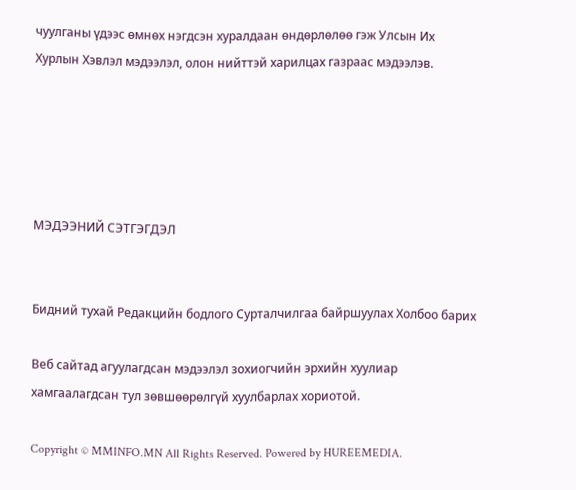чуулганы үдээс өмнөх нэгдсэн хуралдаан өндөрлөлөө гэж Улсын Их Хурлын Хэвлэл мэдээлэл, олон нийттэй харилцах газраас мэдээлэв.





МЭДЭЭНИЙ СЭТГЭГДЭЛ


Бидний тухай Редакцийн бодлого Сурталчилгаа байршуулах Холбоо барих

Веб сайтад агуулагдсан мэдээлэл зохиогчийн эрхийн хуулиар хамгаалагдсан тул зөвшөөрөлгүй хуулбарлах хориотой.

Copyright © MMINFO.MN All Rights Reserved. Powered by HUREEMEDIA.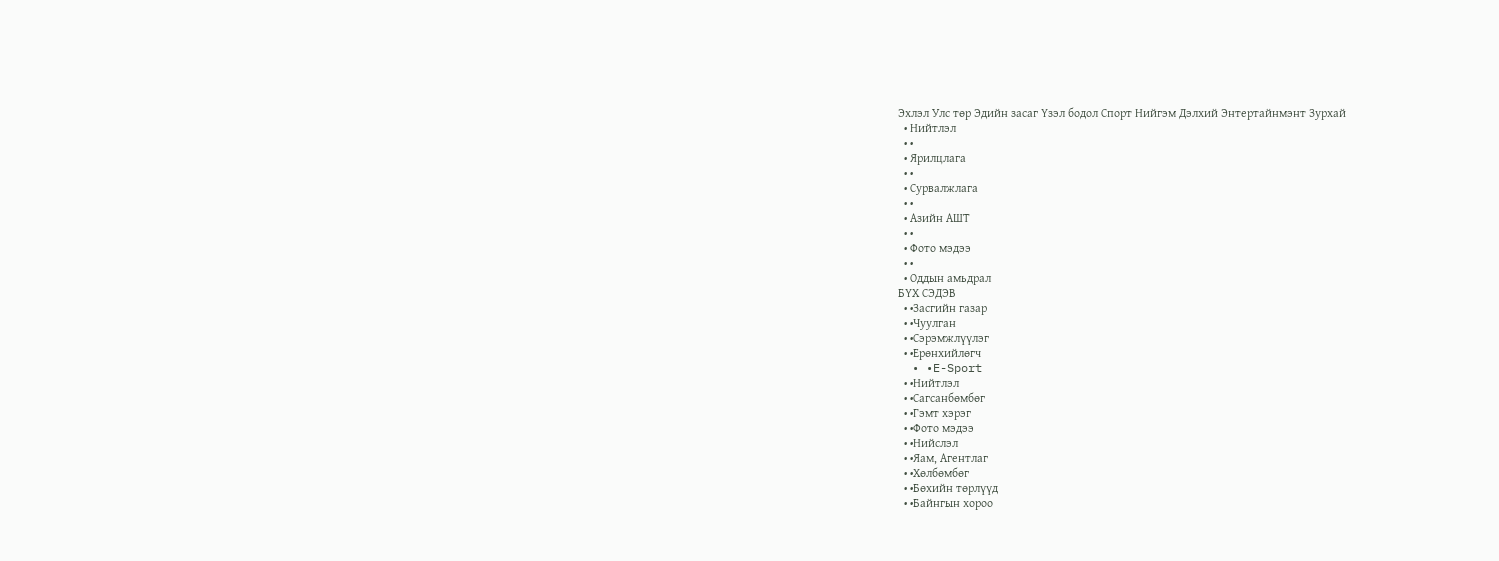Эхлэл Улс төр Эдийн засаг Үзэл бодол Спорт Нийгэм Дэлхий Энтертайнмэнт Зурхай
  • Нийтлэл
  • •
  • Ярилцлага
  • •
  • Сурвалжлага
  • •
  • Азийн АШТ
  • •
  • Фото мэдээ
  • •
  • Оддын амьдрал
БҮХ СЭДЭВ
  • •Засгийн газар
  • •Чуулган
  • •Сэрэмжлүүлэг
  • •Ерөнхийлөгч
  • •E-Sport
  • •Нийтлэл
  • •Сагсанбөмбөг
  • •Гэмт хэрэг
  • •Фото мэдээ
  • •Нийслэл
  • •Яам, Агентлаг
  • •Хөлбөмбөг
  • •Бөхийн төрлүүд
  • •Байнгын хороо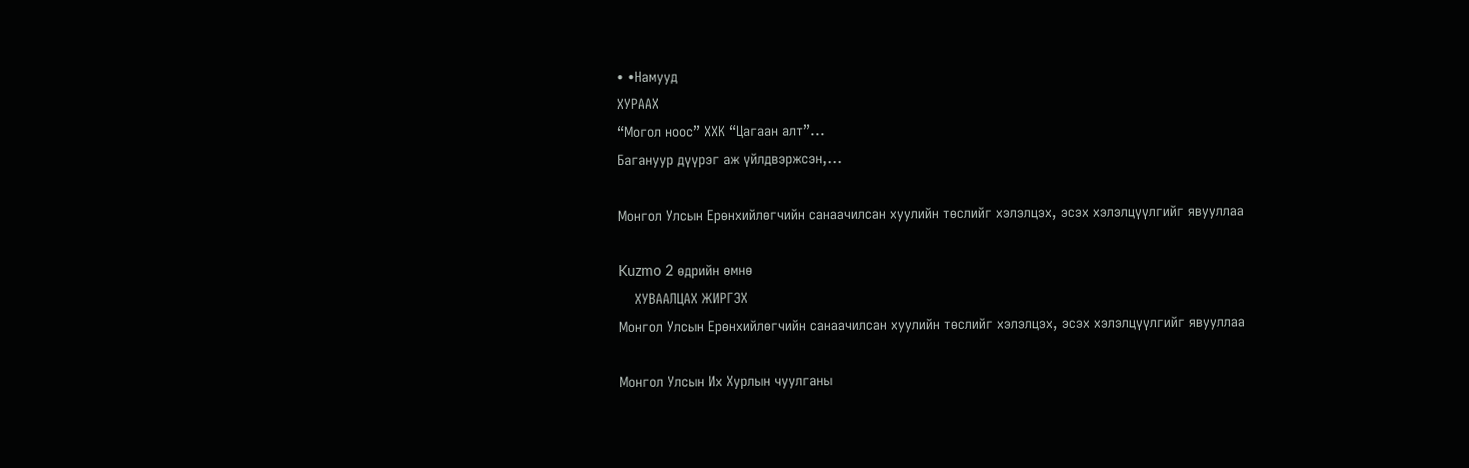• •Намууд
ХУРААХ
“Могол ноос” ХХК “Цагаан алт”...
Багануур дүүрэг аж үйлдвэржсэн,...

Монгол Улсын Ерөнхийлөгчийн санаачилсан хуулийн төслийг хэлэлцэх, эсэх хэлэлцүүлгийг явууллаа

Kuzmo 2 өдрийн өмнө
    ХУВААЛЦАХ ЖИРГЭХ
Монгол Улсын Ерөнхийлөгчийн санаачилсан хуулийн төслийг хэлэлцэх, эсэх хэлэлцүүлгийг явууллаа

Монгол Улсын Их Хурлын чуулганы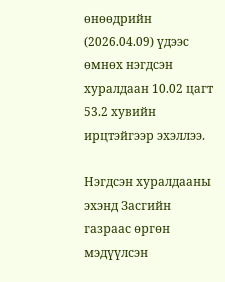өнөөдрийн (2026.04.09) үдээс өмнөх нэгдсэн хуралдаан 10.02 цагт 53.2 хувийн ирцтэйгээр эхэллээ.

Нэгдсэн хуралдааны эхэнд Засгийн газраас өргөн мэдүүлсэн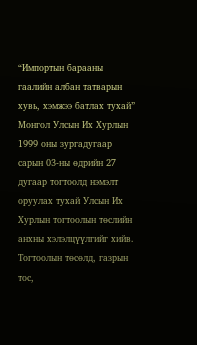“Импортын барааны гаалийн албан татварын хувь, хэмжээ батлах тухай” Монгол Улсын Их Хурлын 1999 оны зургадугаар сарын 03-ны өдрийн 27 дугаар тогтоолд нэмэлт оруулах тухай Улсын Их Хурлын тогтоолын төслийн анхны хэлэлцүүлгийг хийв. Тогтоолын төсөлд, газрын тос,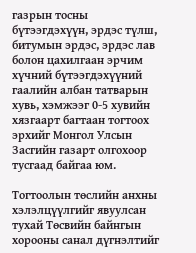газрын тосны бүтээгдэхүүн, эрдэс түлш, битумын эрдэс, эрдэс лав болон цахилгаан эрчим хүчний бүтээгдэхүүний гаалийн албан татварын хувь, хэмжээг 0-5 хувийн хязгаарт багтаан тогтоох эрхийг Монгол Улсын Засгийн газарт олгохоор тусгаад байгаа юм.

Тогтоолын төслийн анхны хэлэлцүүлгийг явуулсан тухай Төсвийн байнгын хорооны санал дүгнэлтийг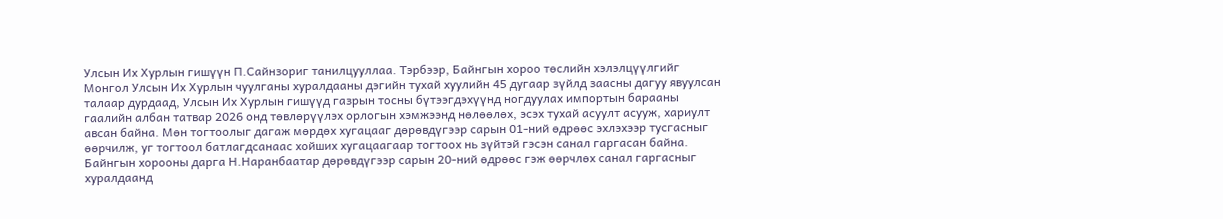Улсын Их Хурлын гишүүн П.Сайнзориг танилцууллаа. Тэрбээр, Байнгын хороо төслийн хэлэлцүүлгийг Монгол Улсын Их Хурлын чуулганы хуралдааны дэгийн тухай хуулийн 45 дугаар зүйлд заасны дагуу явуулсан талаар дурдаад, Улсын Их Хурлын гишүүд газрын тосны бүтээгдэхүүнд ногдуулах импортын барааны гаалийн албан татвар 2026 онд төвлөрүүлэх орлогын хэмжээнд нөлөөлөх, эсэх тухай асуулт асууж, хариулт авсан байна. Мөн тогтоолыг дагаж мөрдөх хугацааг дөрөвдүгээр сарын 01-ний өдрөөс эхлэхээр тусгасныг өөрчилж, уг тогтоол батлагдсанаас хойших хугацаагаар тогтоох нь зүйтэй гэсэн санал гаргасан байна. Байнгын хорооны дарга Н.Наранбаатар дөрөвдүгээр сарын 20-ний өдрөөс гэж өөрчлөх санал гаргасныг хуралдаанд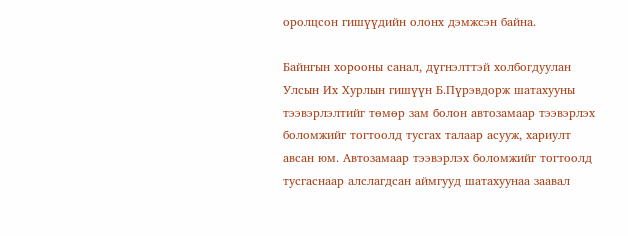оролцсон гишүүдийн олонх дэмжсэн байна.

Байнгын хорооны санал, дүгнэлттэй холбогдуулан Улсын Их Хурлын гишүүн Б.Пүрэвдорж шатахууны тээвэрлэлтийг төмөр зам болон автозамаар тээвэрлэх боломжийг тогтоолд тусгах талаар асууж, хариулт авсан юм. Автозамаар тээвэрлэх боломжийг тогтоолд тусгаснаар алслагдсан аймгууд шатахуунаа заавал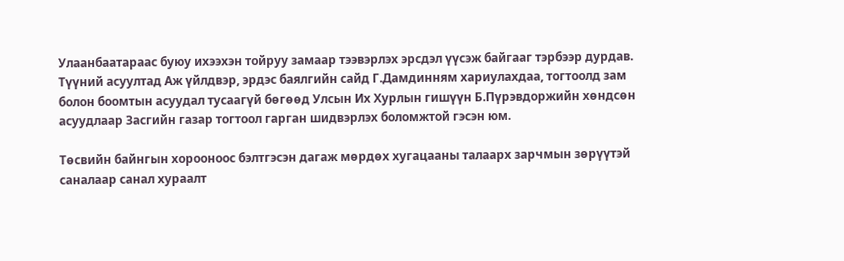Улаанбаатараас буюу ихээхэн тойруу замаар тээвэрлэх эрсдэл үүсэж байгааг тэрбээр дурдав. Түүний асуултад Аж үйлдвэр, эрдэс баялгийн сайд Г.Дамдинням хариулахдаа, тогтоолд зам болон боомтын асуудал тусаагүй бөгөөд Улсын Их Хурлын гишүүн Б.Пүрэвдоржийн хөндсөн асуудлаар Засгийн газар тогтоол гарган шидвэрлэх боломжтой гэсэн юм.

Төсвийн байнгын хорооноос бэлтгэсэн дагаж мөрдөх хугацааны талаарх зарчмын зөрүүтэй саналаар санал хураалт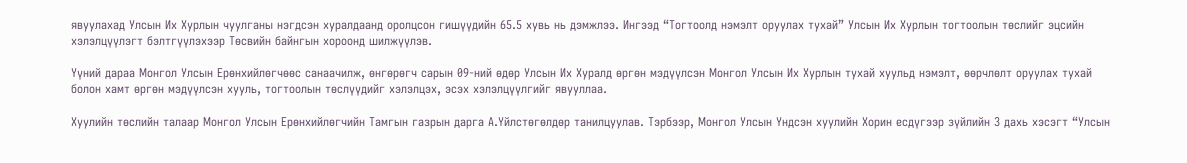явуулахад Улсын Их Хурлын чуулганы нэгдсэн хуралдаанд оролцсон гишүүдийн 65.5 хувь нь дэмжлээ. Ингээд “Тогтоолд нэмэлт оруулах тухай” Улсын Их Хурлын тогтоолын төслийг эцсийн хэлэлцүүлэгт бэлтгүүлэхээр Төсвийн байнгын хороонд шилжүүлэв.

Үүний дараа Монгол Улсын Ерөнхийлөгчөөс санаачилж, өнгөрөгч сарын 09-ний өдөр Улсын Их Хуралд өргөн мэдүүлсэн Монгол Улсын Их Хурлын тухай хуульд нэмэлт, өөрчлөлт оруулах тухай болон хамт өргөн мэдүүлсэн хууль, тогтоолын төслүүдийг хэлэлцэх, эсэх хэлэлцүүлгийг явууллаа.

Хуулийн төслийн талаар Монгол Улсын Ерөнхийлөгчийн Тамгын газрын дарга А.Үйлстөгөлдөр танилцуулав. Тэрбээр, Монгол Улсын Үндсэн хуулийн Хорин есдүгээр зүйлийн 3 дахь хэсэгт “Улсын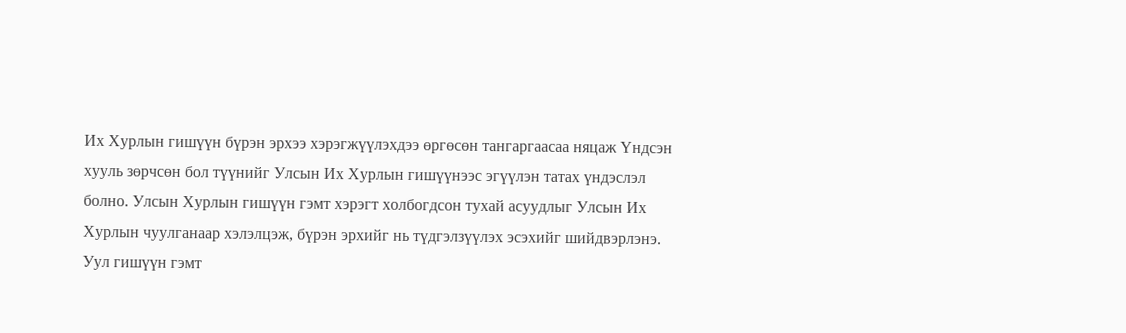Их Хурлын гишүүн бүрэн эрхээ хэрэгжүүлэхдээ өргөсөн тангаргаасаа няцаж Үндсэн хууль зөрчсөн бол түүнийг Улсын Их Хурлын гишүүнээс эгүүлэн татах үндэслэл болно. Улсын Хурлын гишүүн гэмт хэрэгт холбогдсон тухай асуудлыг Улсын Их Хурлын чуулганаар хэлэлцэж, бүрэн эрхийг нь түдгэлзүүлэх эсэхийг шийдвэрлэнэ. Уул гишүүн гэмт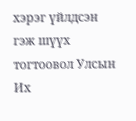хэрэг үйлдсэн гэж шүүх тогтоовол Улсын Их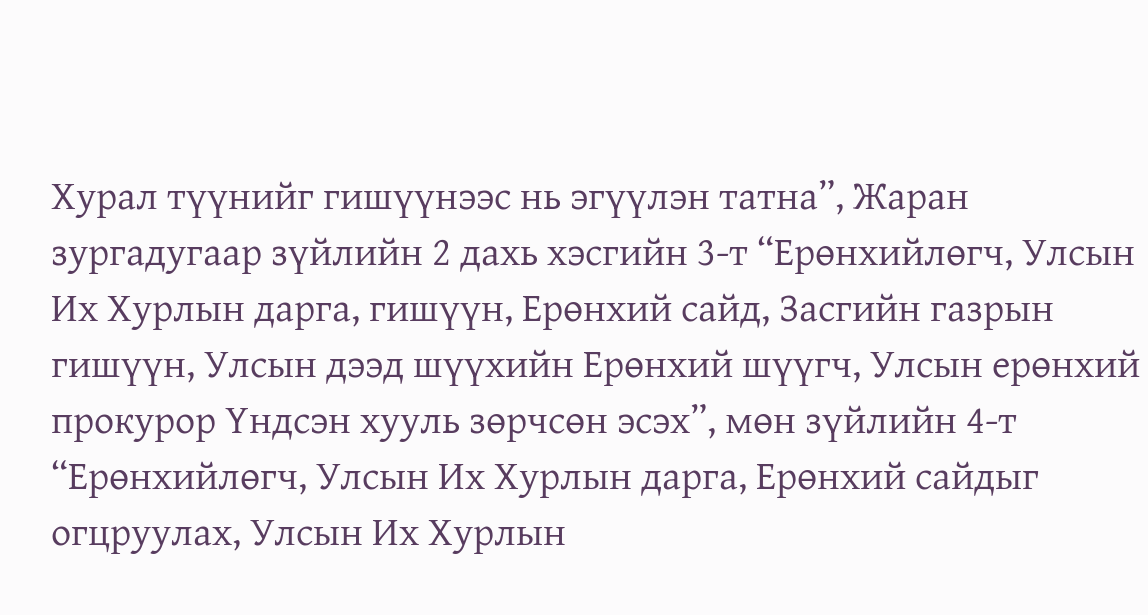Хурал түүнийг гишүүнээс нь эгүүлэн татна”, Жаран зургадугаар зүйлийн 2 дахь хэсгийн 3-т “Ерөнхийлөгч, Улсын Их Хурлын дарга, гишүүн, Ерөнхий сайд, Засгийн газрын гишүүн, Улсын дээд шүүхийн Ерөнхий шүүгч, Улсын ерөнхий прокурор Үндсэн хууль зөрчсөн эсэх”, мөн зүйлийн 4-т “Ерөнхийлөгч, Улсын Их Хурлын дарга, Ерөнхий сайдыг огцруулах, Улсын Их Хурлын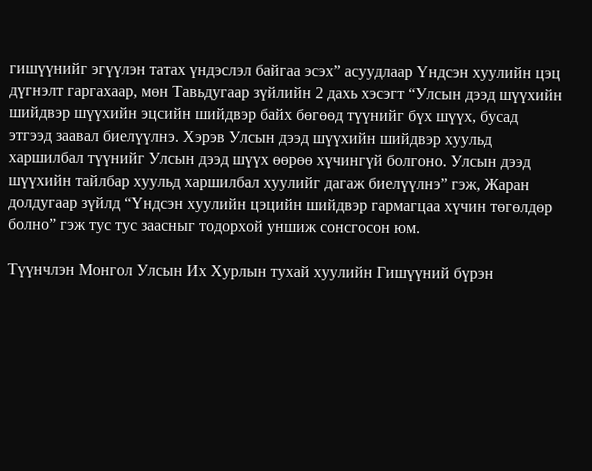гишүүнийг эгүүлэн татах үндэслэл байгаа эсэх” асуудлаар Үндсэн хуулийн цэц дүгнэлт гаргахаар, мөн Тавьдугаар зүйлийн 2 дахь хэсэгт “Улсын дээд шүүхийн шийдвэр шүүхийн эцсийн шийдвэр байх бөгөөд түүнийг бүх шүүх, бусад этгээд заавал биелүүлнэ. Хэрэв Улсын дээд шүүхийн шийдвэр хуульд харшилбал түүнийг Улсын дээд шүүх өөрөө хүчингүй болгоно. Улсын дээд шүүхийн тайлбар хуульд харшилбал хуулийг дагаж биелүүлнэ” гэж, Жаран долдугаар зүйлд “Үндсэн хуулийн цэцийн шийдвэр гармагцаа хүчин төгөлдөр болно” гэж тус тус заасныг тодорхой уншиж сонсгосон юм.

Түүнчлэн Монгол Улсын Их Хурлын тухай хуулийн Гишүүний бүрэн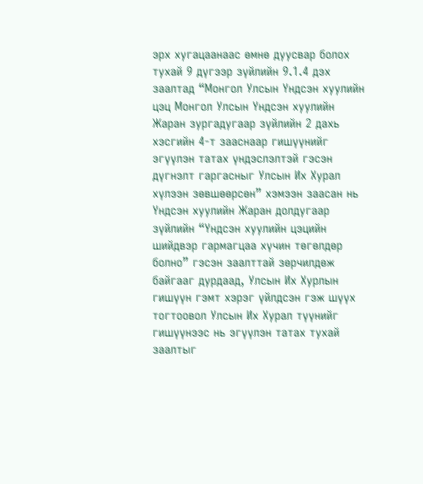эрх хугацаанаас өмнө дуусвар болох тухай 9 дүгээр зүйлийн 9.1.4 дэх заалтад “Монгол Улсын Үндсэн хуулийн цэц Монгол Улсын Үндсэн хуулийн Жаран зургадугаар зүйлийн 2 дахь хэсгийн 4-т зааснаар гишүүнийг эгүүлэн татах үндэслэлтэй гэсэн дүгнэлт гаргасныг Улсын Их Хурал хүлээн зөвшөөрсөн” хэмээн заасан нь Үндсэн хуулийн Жаран долдугаар зүйлийн “Үндсэн хуулийн цэцийн шийдвэр гармагцаа хүчин төгөлдөр болно” гэсэн заалттай зөрчилдөж байгааг дурдаад, Улсын Их Хурлын гишүүн гэмт хэрэг үйлдсэн гэж шүүх тогтоовол Улсын Их Хурал түүнийг гишүүнээс нь эгүүлэн татах тухай заалтыг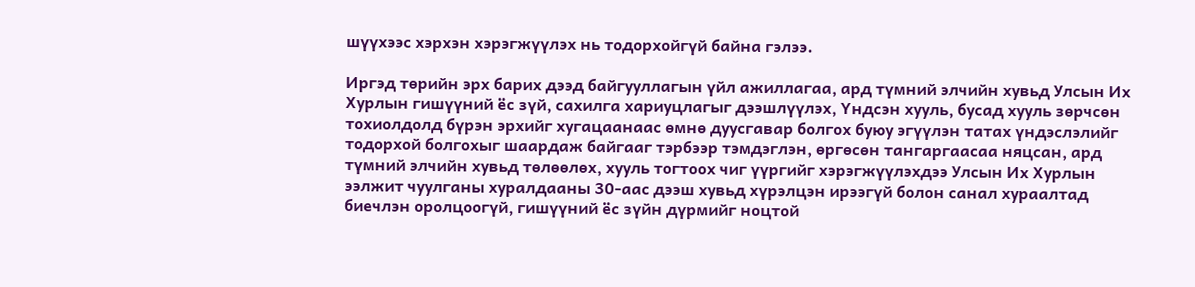шүүхээс хэрхэн хэрэгжүүлэх нь тодорхойгүй байна гэлээ.

Иргэд төрийн эрх барих дээд байгууллагын үйл ажиллагаа, ард түмний элчийн хувьд Улсын Их Хурлын гишүүний ёс зүй, сахилга хариуцлагыг дээшлүүлэх, Үндсэн хууль, бусад хууль зөрчсөн тохиолдолд бүрэн эрхийг хугацаанаас өмнө дуусгавар болгох буюу эгүүлэн татах үндэслэлийг тодорхой болгохыг шаардаж байгааг тэрбээр тэмдэглэн, өргөсөн тангаргаасаа няцсан, ард түмний элчийн хувьд төлөөлөх, хууль тогтоох чиг үүргийг хэрэгжүүлэхдээ Улсын Их Хурлын ээлжит чуулганы хуралдааны 30-аас дээш хувьд хүрэлцэн ирээгүй болон санал хураалтад биечлэн оролцоогүй, гишүүний ёс зүйн дүрмийг ноцтой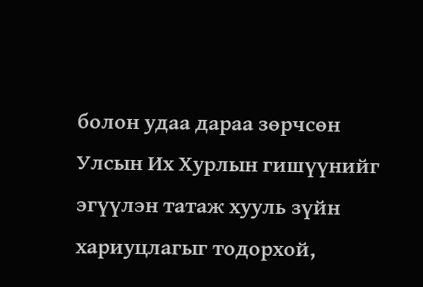болон удаа дараа зөрчсөн Улсын Их Хурлын гишүүнийг эгүүлэн татаж хууль зүйн хариуцлагыг тодорхой,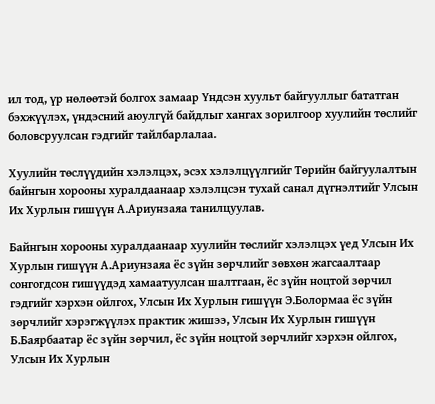ил тод, үр нөлөөтэй болгох замаар Үндсэн хуульт байгууллыг бататган бэхжүүлэх, үндэсний аюулгүй байдлыг хангах зорилгоор хуулийн төслийг боловсруулсан гэдгийг тайлбарлалаа.

Хуулийн төслүүдийн хэлэлцэх, эсэх хэлэлцүүлгийг Төрийн байгуулалтын байнгын хорооны хуралдаанаар хэлэлцсэн тухай санал дүгнэлтийг Улсын Их Хурлын гишүүн А.Ариунзаяа танилцуулав.

Байнгын хорооны хуралдаанаар хуулийн төслийг хэлэлцэх үед Улсын Их Хурлын гишүүн А.Ариунзаяа ёс зүйн зөрчлийг зөвхөн жагсаалтаар сонгогдсон гишүүдэд хамаатуулсан шалтгаан, ёс зүйн ноцтой зөрчил гэдгийг хэрхэн ойлгох, Улсын Их Хурлын гишүүн Э.Болормаа ёс зүйн зөрчлийг хэрэгжүүлэх практик жишээ, Улсын Их Хурлын гишүүн Б.Баярбаатар ёс зүйн зөрчил, ёс зүйн ноцтой зөрчлийг хэрхэн ойлгох, Улсын Их Хурлын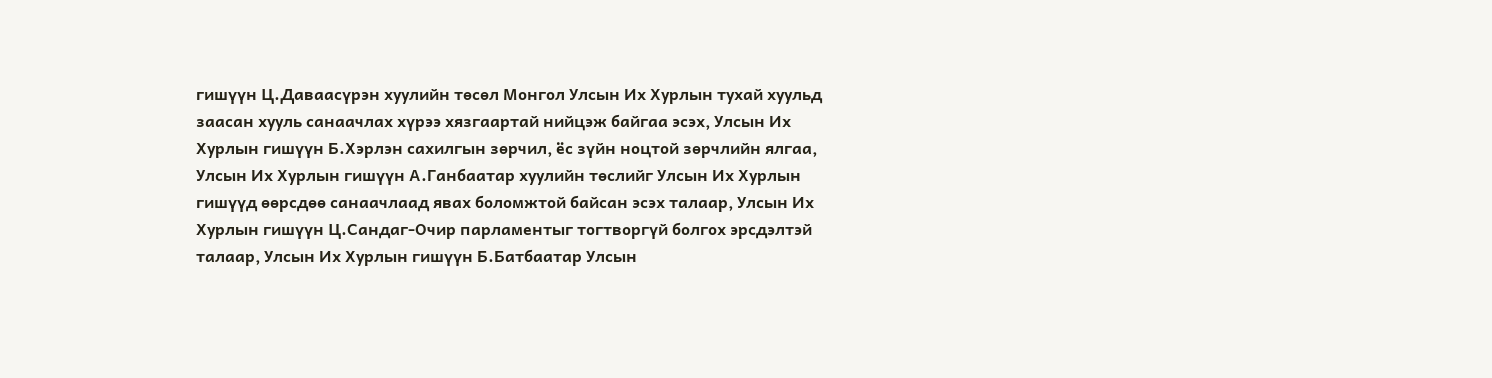гишүүн Ц.Даваасүрэн хуулийн төсөл Монгол Улсын Их Хурлын тухай хуульд заасан хууль санаачлах хүрээ хязгаартай нийцэж байгаа эсэх, Улсын Их Хурлын гишүүн Б.Хэрлэн сахилгын зөрчил, ёс зүйн ноцтой зөрчлийн ялгаа, Улсын Их Хурлын гишүүн А.Ганбаатар хуулийн төслийг Улсын Их Хурлын гишүүд өөрсдөө санаачлаад явах боломжтой байсан эсэх талаар, Улсын Их Хурлын гишүүн Ц.Сандаг-Очир парламентыг тогтворгүй болгох эрсдэлтэй талаар, Улсын Их Хурлын гишүүн Б.Батбаатар Улсын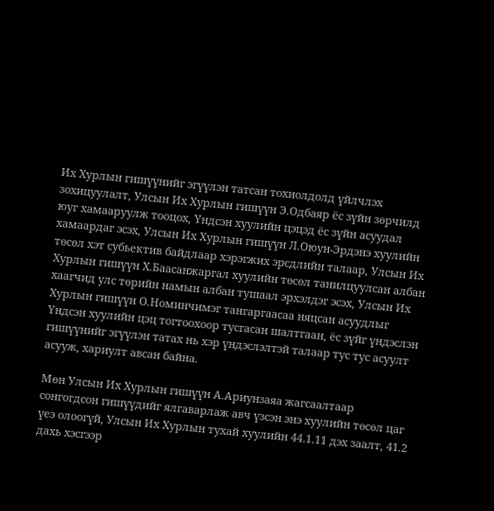Их Хурлын гишүүнийг эгүүлэн татсан тохиолдолд үйлчлэх зохицуулалт, Улсын Их Хурлын гишүүн Э.Одбаяр ёс зүйн зөрчилд юуг хамааруулж тооцох, Үндсэн хуулийн цэцэд ёс зүйн асуудал хамаардаг эсэх, Улсын Их Хурлын гишүүн Л.Оюун-Эрдэнэ хуулийн төсөл хэт субьектив байдлаар хэрэгжих эрсдлийн талаар, Улсын Их Хурлын гишүүн Х.Баасанжаргал хуулийн төсөл танилцуулсан албан хаагчид улс төрийн намын албан тушаал эрхэлдэг эсэх, Улсын Их Хурлын гишүүн О.Номинчимэг тангаргаасаа няцсан асуудлыг Үндсэн хуулийн цэц тогтоохоор тусгасан шалтгаан, ёс зүйг үндэслэн гишүүнийг эгүүлэн татах нь хэр үндэслэлтэй талаар тус тус асуулт асууж, хариулт авсан байна.

Мөн Улсын Их Хурлын гишүүн А.Ариунзаяа жагсаалтаар сонгогдсон гишүүдийг ялгаварлаж авч үзсэн энэ хуулийн төсөл цаг үеэ олоогүй, Улсын Их Хурлын тухай хуулийн 44.1.11 дэх заалт, 41.2 дахь хэсгээр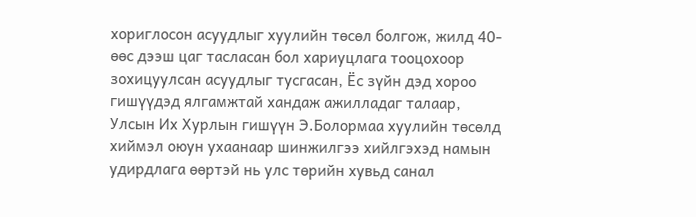хориглосон асуудлыг хуулийн төсөл болгож, жилд 40- өөс дээш цаг тасласан бол хариуцлага тооцохоор зохицуулсан асуудлыг тусгасан, Ёс зүйн дэд хороо гишүүдэд ялгамжтай хандаж ажилладаг талаар, Улсын Их Хурлын гишүүн Э.Болормаа хуулийн төсөлд хиймэл оюун ухаанаар шинжилгээ хийлгэхэд намын удирдлага өөртэй нь улс төрийн хувьд санал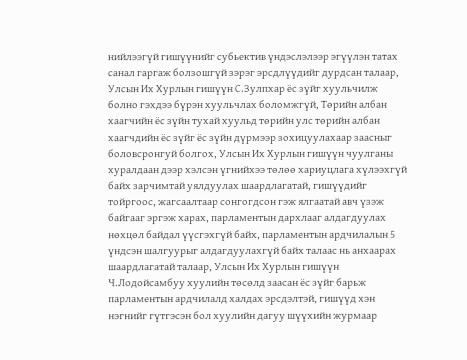нийлээгүй гишүүнийг субьектив үндэслэлээр эгүүлэн татах санал гаргаж болзошгүй зэрэг эрсдлүүдийг дурдсан талаар, Улсын Их Хурлын гишүүн С.Зулпхар ёс зүйг хуульчилж болно гэхдээ бүрэн хуульчлах боломжгүй, Төрийн албан хаагчийн ёс зүйн тухай хуульд төрийн улс төрийн албан хаагчдийн ёс зүйг ёс зүйн дүрмээр зохицуулахаар заасныг боловсронгуй болгох, Улсын Их Хурлын гишүүн чуулганы хуралдаан дээр хэлсэн үгнийхээ төлөө хариуцлага хүлээхгүй байх зарчимтай уялдуулах шаардлагатай, гишүүдийг тойргоос, жагсаалтаар сонгогдсон гэж ялгаатай авч үзэж байгааг эргэж харах, парламентын дархлааг алдагдуулах нөхцөл байдал үүсгэхгүй байх, парламентын ардчилалын 5 үндсэн шалгуурыг алдагдуулахгүй байх талаас нь анхаарах шаардлагатай талаар, Улсын Их Хурлын гишүүн Ч.Лодойсамбуу хуулийн төсөлд заасан ёс зүйг барьж парламентын ардчилалд халдах эрсдэлтэй, гишүүд хэн нэгнийг гүтгэсэн бол хуулийн дагуу шүүхийн журмаар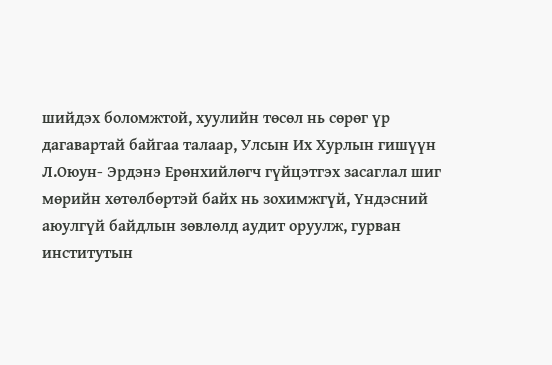шийдэх боломжтой, хуулийн төсөл нь сөрөг үр дагавартай байгаа талаар, Улсын Их Хурлын гишүүн Л.Оюун- Эрдэнэ Ерөнхийлөгч гүйцэтгэх засаглал шиг мөрийн хөтөлбөртэй байх нь зохимжгүй, Үндэсний аюулгүй байдлын зөвлөлд аудит оруулж, гурван институтын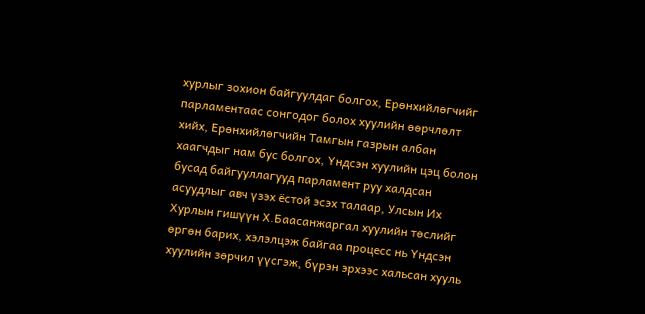хурлыг зохион байгуулдаг болгох, Ерөнхийлөгчийг парламентаас сонгодог болох хуулийн өөрчлөлт хийх, Ерөнхийлөгчийн Тамгын газрын албан хаагчдыг нам бус болгох, Үндсэн хуулийн цэц болон бусад байгууллагууд парламент руу халдсан асуудлыг авч үзэх ёстой эсэх талаар, Улсын Их Хурлын гишүүн Х.Баасанжаргал хуулийн төслийг өргөн барих, хэлэлцэж байгаа процесс нь Үндсэн хуулийн зөрчил үүсгэж, бүрэн эрхээс хальсан хууль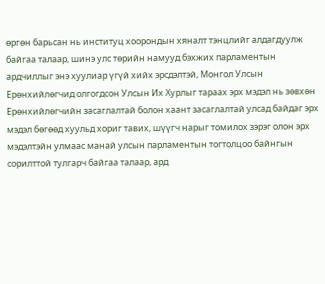өргөн барьсан нь институц хоорондын хяналт тэнцлийг алдагдуулж байгаа талаар, шинэ улс төрийн намууд бэхжих парламентын ардчиллыг энэ хуулиар үгүй хийх эрсдэлтэй, Монгол Улсын Ерөнхийлөгчид олгогдсон Улсын Их Хурлыг тараах эрх мэдэл нь зөвхөн Ерөнхийлөгчийн засаглалтай болон хаант засаглалтай улсад байдаг эрх мэдэл бөгөөд хуульд хориг тавих, шүүгч нарыг томилох зэрэг олон эрх мэдэлтэйн улмаас манай улсын парламентын тогтолцоо байнгын сорилттой тулгарч байгаа талаар, ард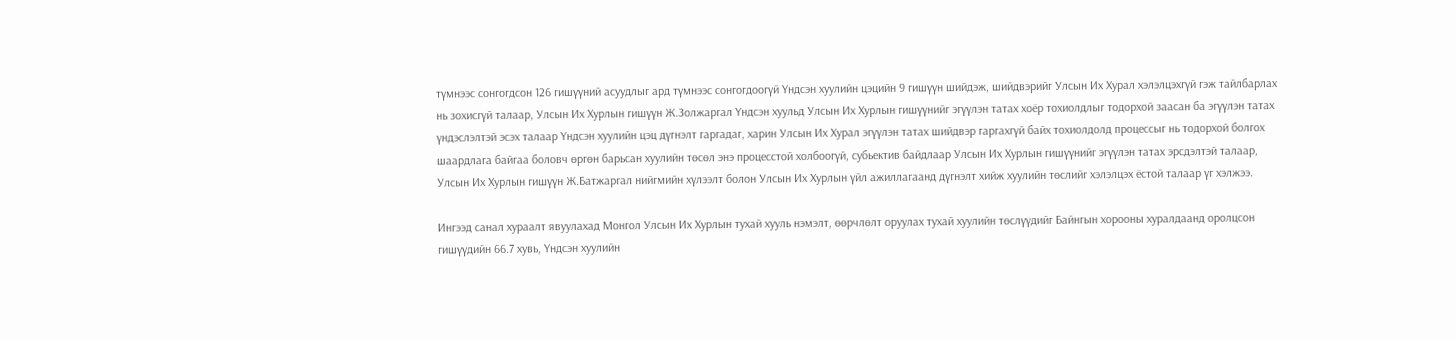түмнээс сонгогдсон 126 гишүүний асуудлыг ард түмнээс сонгогдоогүй Үндсэн хуулийн цэцийн 9 гишүүн шийдэж, шийдвэрийг Улсын Их Хурал хэлэлцэхгүй гэж тайлбарлах нь зохисгүй талаар, Улсын Их Хурлын гишүүн Ж.Золжаргал Үндсэн хуульд Улсын Их Хурлын гишүүнийг эгүүлэн татах хоёр тохиолдлыг тодорхой заасан ба эгүүлэн татах үндэслэлтэй эсэх талаар Үндсэн хуулийн цэц дүгнэлт гаргадаг, харин Улсын Их Хурал эгүүлэн татах шийдвэр гаргахгүй байх тохиолдолд процессыг нь тодорхой болгох шаардлага байгаа боловч өргөн барьсан хуулийн төсөл энэ процесстой холбоогүй, субьектив байдлаар Улсын Их Хурлын гишүүнийг эгүүлэн татах эрсдэлтэй талаар, Улсын Их Хурлын гишүүн Ж.Батжаргал нийгмийн хүлээлт болон Улсын Их Хурлын үйл ажиллагаанд дүгнэлт хийж хуулийн төслийг хэлэлцэх ёстой талаар үг хэлжээ.

Ингээд санал хураалт явуулахад Монгол Улсын Их Хурлын тухай хууль нэмэлт, өөрчлөлт оруулах тухай хуулийн төслүүдийг Байнгын хорооны хуралдаанд оролцсон гишүүдийн 66.7 хувь, Үндсэн хуулийн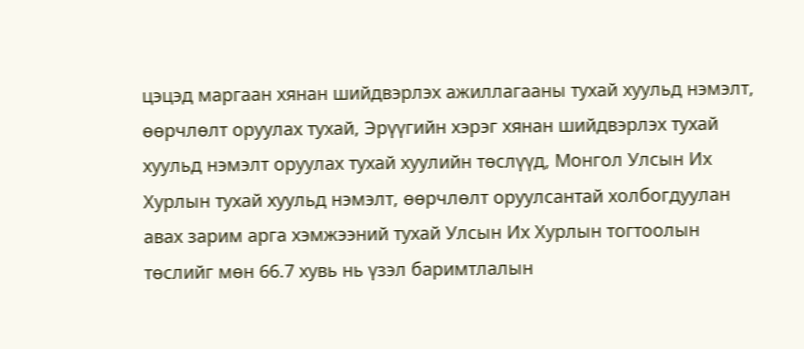цэцэд маргаан хянан шийдвэрлэх ажиллагааны тухай хуульд нэмэлт, өөрчлөлт оруулах тухай, Эрүүгийн хэрэг хянан шийдвэрлэх тухай хуульд нэмэлт оруулах тухай хуулийн төслүүд, Монгол Улсын Их Хурлын тухай хуульд нэмэлт, өөрчлөлт оруулсантай холбогдуулан авах зарим арга хэмжээний тухай Улсын Их Хурлын тогтоолын төслийг мөн 66.7 хувь нь үзэл баримтлалын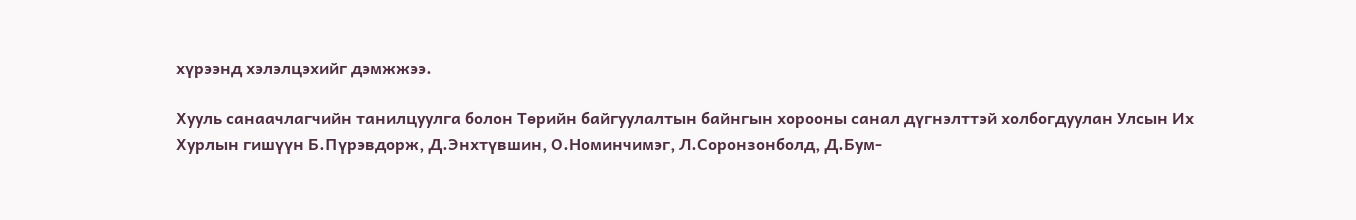хүрээнд хэлэлцэхийг дэмжжээ.

Хууль санаачлагчийн танилцуулга болон Төрийн байгуулалтын байнгын хорооны санал дүгнэлттэй холбогдуулан Улсын Их Хурлын гишүүн Б.Пүрэвдорж, Д.Энхтүвшин, О.Номинчимэг, Л.Соронзонболд, Д.Бум-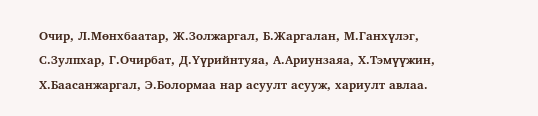Очир, Л.Мөнхбаатар, Ж.Золжаргал, Б.Жаргалан, М.Ганхүлэг, С.Зулпхар, Г.Очирбат, Д.Үүрийнтуяа, А.Ариунзаяа, Х.Тэмүүжин, Х.Баасанжаргал, Э.Болормаа нар асуулт асууж, хариулт авлаа.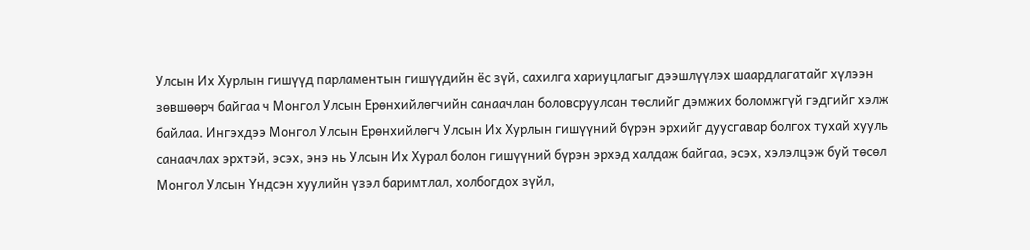Улсын Их Хурлын гишүүд парламентын гишүүдийн ёс зүй, сахилга хариуцлагыг дээшлүүлэх шаардлагатайг хүлээн зөвшөөрч байгаа ч Монгол Улсын Ерөнхийлөгчийн санаачлан боловсруулсан төслийг дэмжих боломжгүй гэдгийг хэлж байлаа. Ингэхдээ Монгол Улсын Ерөнхийлөгч Улсын Их Хурлын гишүүний бүрэн эрхийг дуусгавар болгох тухай хууль санаачлах эрхтэй, эсэх, энэ нь Улсын Их Хурал болон гишүүний бүрэн эрхэд халдаж байгаа, эсэх, хэлэлцэж буй төсөл Монгол Улсын Үндсэн хуулийн үзэл баримтлал, холбогдох зүйл,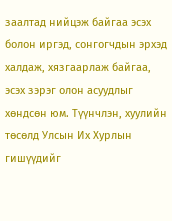заалтад нийцэж байгаа эсэх болон иргэд, сонгогчдын эрхэд халдаж, хязгаарлаж байгаа, эсэх зэрэг олон асуудлыг хөндсөн юм. Түүнчлэн, хуулийн төсөлд Улсын Их Хурлын гишүүдийг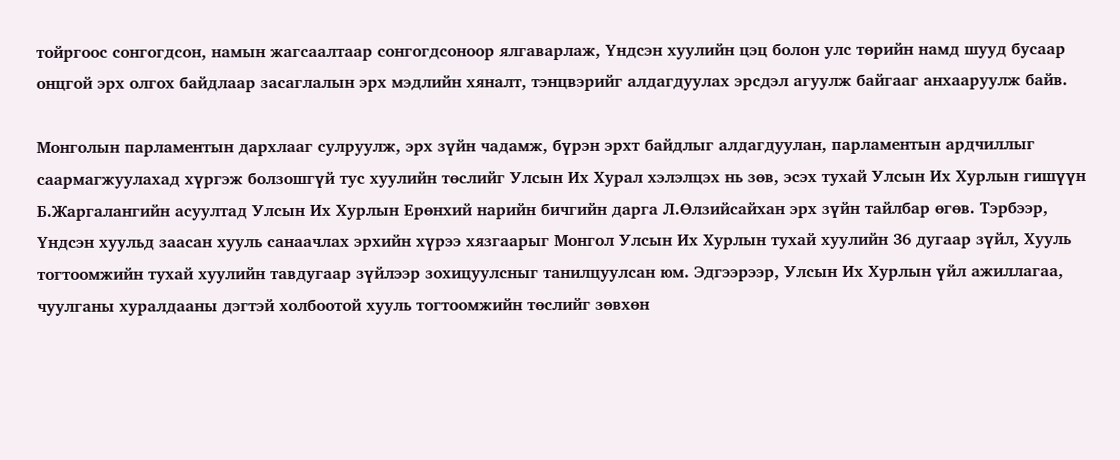тойргоос сонгогдсон, намын жагсаалтаар сонгогдсоноор ялгаварлаж, Үндсэн хуулийн цэц болон улс төрийн намд шууд бусаар онцгой эрх олгох байдлаар засаглалын эрх мэдлийн хяналт, тэнцвэрийг алдагдуулах эрсдэл агуулж байгааг анхааруулж байв.

Монголын парламентын дархлааг сулруулж, эрх зүйн чадамж, бүрэн эрхт байдлыг алдагдуулан, парламентын ардчиллыг саармагжуулахад хүргэж болзошгүй тус хуулийн төслийг Улсын Их Хурал хэлэлцэх нь зөв, эсэх тухай Улсын Их Хурлын гишүүн Б.Жаргалангийн асуултад Улсын Их Хурлын Ерөнхий нарийн бичгийн дарга Л.Өлзийсайхан эрх зүйн тайлбар өгөв. Тэрбээр, Үндсэн хуульд заасан хууль санаачлах эрхийн хүрээ хязгаарыг Монгол Улсын Их Хурлын тухай хуулийн 36 дугаар зүйл, Хууль тогтоомжийн тухай хуулийн тавдугаар зүйлээр зохицуулсныг танилцуулсан юм. Эдгээрээр, Улсын Их Хурлын үйл ажиллагаа, чуулганы хуралдааны дэгтэй холбоотой хууль тогтоомжийн төслийг зөвхөн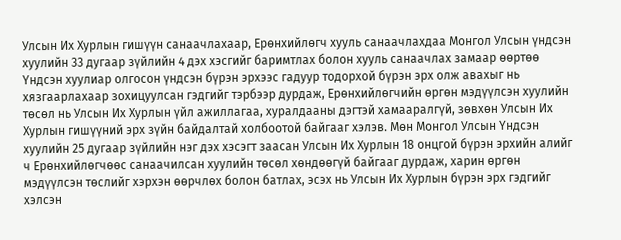Улсын Их Хурлын гишүүн санаачлахаар, Ерөнхийлөгч хууль санаачлахдаа Монгол Улсын үндсэн хуулийн 33 дугаар зүйлийн 4 дэх хэсгийг баримтлах болон хууль санаачлах замаар өөртөө Үндсэн хуулиар олгосон үндсэн бүрэн эрхээс гадуур тодорхой бүрэн эрх олж авахыг нь хязгаарлахаар зохицуулсан гэдгийг тэрбээр дурдаж, Ерөнхийлөгчийн өргөн мэдүүлсэн хуулийн төсөл нь Улсын Их Хурлын үйл ажиллагаа, хуралдааны дэгтэй хамааралгүй, зөвхөн Улсын Их Хурлын гишүүний эрх зүйн байдалтай холбоотой байгааг хэлэв. Мөн Монгол Улсын Үндсэн хуулийн 25 дугаар зүйлийн нэг дэх хэсэгт заасан Улсын Их Хурлын 18 онцгой бүрэн эрхийн алийг ч Ерөнхийлөгчөөс санаачилсан хуулийн төсөл хөндөөгүй байгааг дурдаж, харин өргөн мэдүүлсэн төслийг хэрхэн өөрчлөх болон батлах, эсэх нь Улсын Их Хурлын бүрэн эрх гэдгийг хэлсэн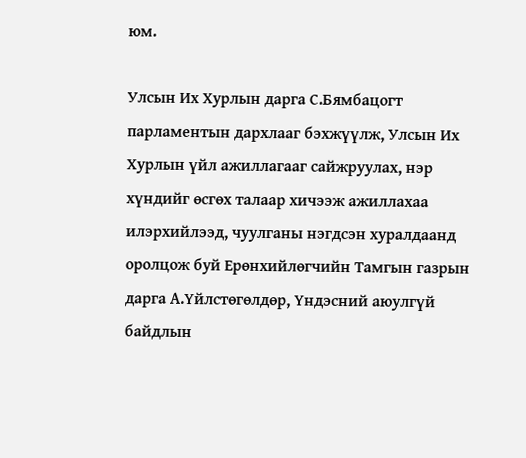юм.

Улсын Их Хурлын дарга С.Бямбацогт парламентын дархлааг бэхжүүлж, Улсын Их Хурлын үйл ажиллагааг сайжруулах, нэр хүндийг өсгөх талаар хичээж ажиллахаа илэрхийлээд, чуулганы нэгдсэн хуралдаанд оролцож буй Ерөнхийлөгчийн Тамгын газрын дарга А.Үйлстөгөлдөр, Үндэсний аюулгүй байдлын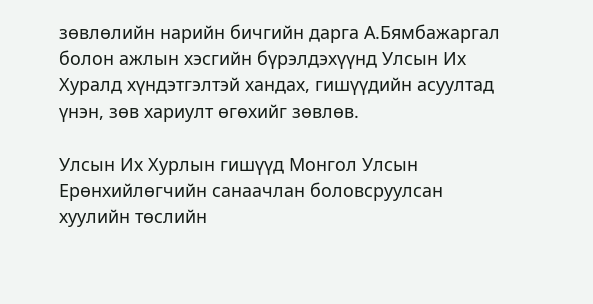зөвлөлийн нарийн бичгийн дарга А.Бямбажаргал болон ажлын хэсгийн бүрэлдэхүүнд Улсын Их Хуралд хүндэтгэлтэй хандах, гишүүдийн асуултад үнэн, зөв хариулт өгөхийг зөвлөв.

Улсын Их Хурлын гишүүд Монгол Улсын Ерөнхийлөгчийн санаачлан боловсруулсан хуулийн төслийн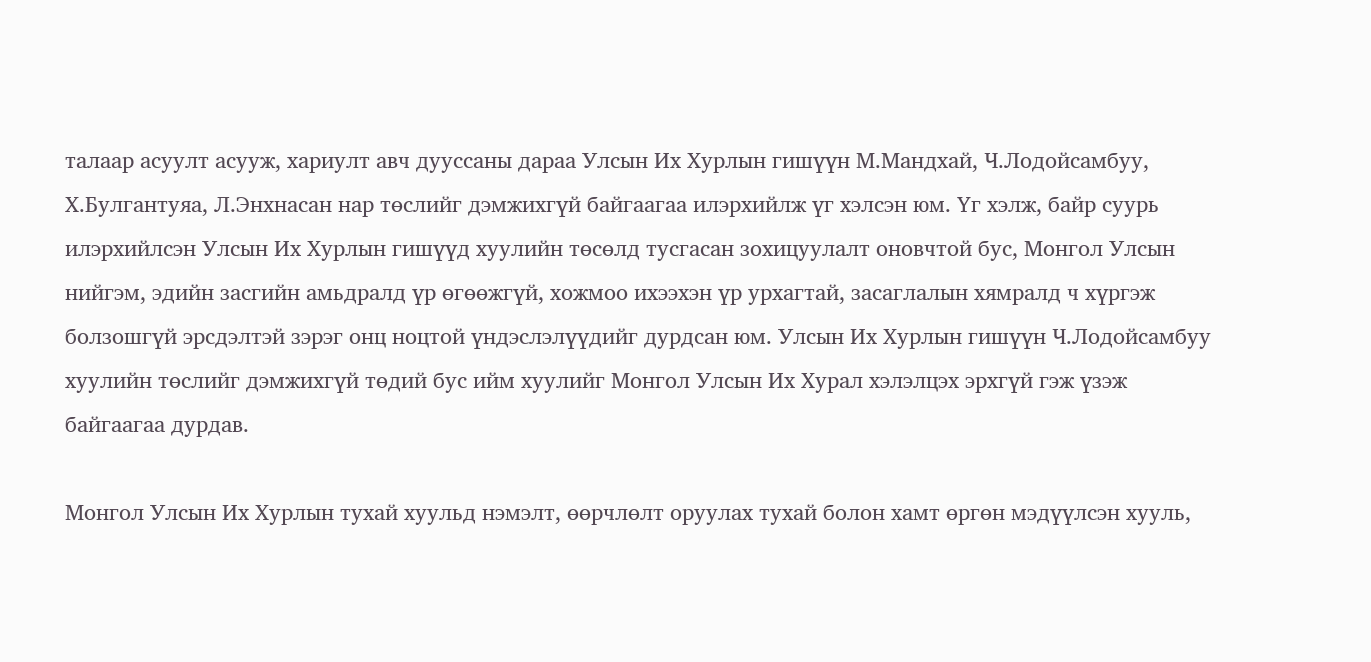талаар асуулт асууж, хариулт авч дууссаны дараа Улсын Их Хурлын гишүүн М.Мандхай, Ч.Лодойсамбуу, Х.Булгантуяа, Л.Энхнасан нар төслийг дэмжихгүй байгаагаа илэрхийлж үг хэлсэн юм. Үг хэлж, байр суурь илэрхийлсэн Улсын Их Хурлын гишүүд хуулийн төсөлд тусгасан зохицуулалт оновчтой бус, Монгол Улсын нийгэм, эдийн засгийн амьдралд үр өгөөжгүй, хожмоо ихээхэн үр урхагтай, засаглалын хямралд ч хүргэж болзошгүй эрсдэлтэй зэрэг онц ноцтой үндэслэлүүдийг дурдсан юм. Улсын Их Хурлын гишүүн Ч.Лодойсамбуу хуулийн төслийг дэмжихгүй төдий бус ийм хуулийг Монгол Улсын Их Хурал хэлэлцэх эрхгүй гэж үзэж байгаагаа дурдав.

Монгол Улсын Их Хурлын тухай хуульд нэмэлт, өөрчлөлт оруулах тухай болон хамт өргөн мэдүүлсэн хууль,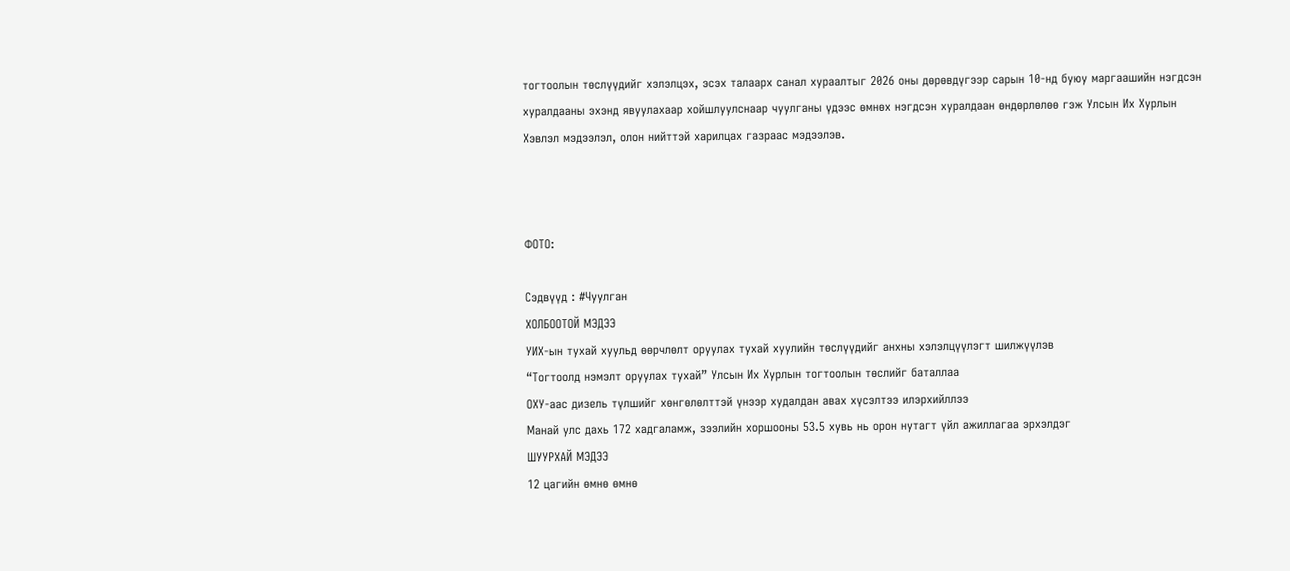тогтоолын төслүүдийг хэлэлцэх, эсэх талаарх санал хураалтыг 2026 оны дөрөвдүгээр сарын 10-нд буюу маргаашийн нэгдсэн хуралдааны эхэнд явуулахаар хойшлуулснаар чуулганы үдээс өмнөх нэгдсэн хуралдаан өндөрлөлөө гэж Улсын Их Хурлын Хэвлэл мэдээлэл, олон нийттэй харилцах газраас мэдээлэв.



ФОТО:

Сэдвүүд : #Чуулган
ХОЛБООТОЙ МЭДЭЭ
УИХ-ын тухай хуульд өөрчлөлт оруулах тухай хуулийн төслүүдийг анхны хэлэлцүүлэгт шилжүүлэв
“Тогтоолд нэмэлт оруулах тухай” Улсын Их Хурлын тогтоолын төслийг баталлаа
ОХУ-аас дизель түлшийг хөнгөлөлттэй үнээр худалдан авах хүсэлтээ илэрхийллээ
Манай улс дахь 172 хадгаламж, зээлийн хоршооны 53.5 хувь нь орон нутагт үйл ажиллагаа эрхэлдэг
ШУУРХАЙ МЭДЭЭ
12 цагийн өмнө өмнө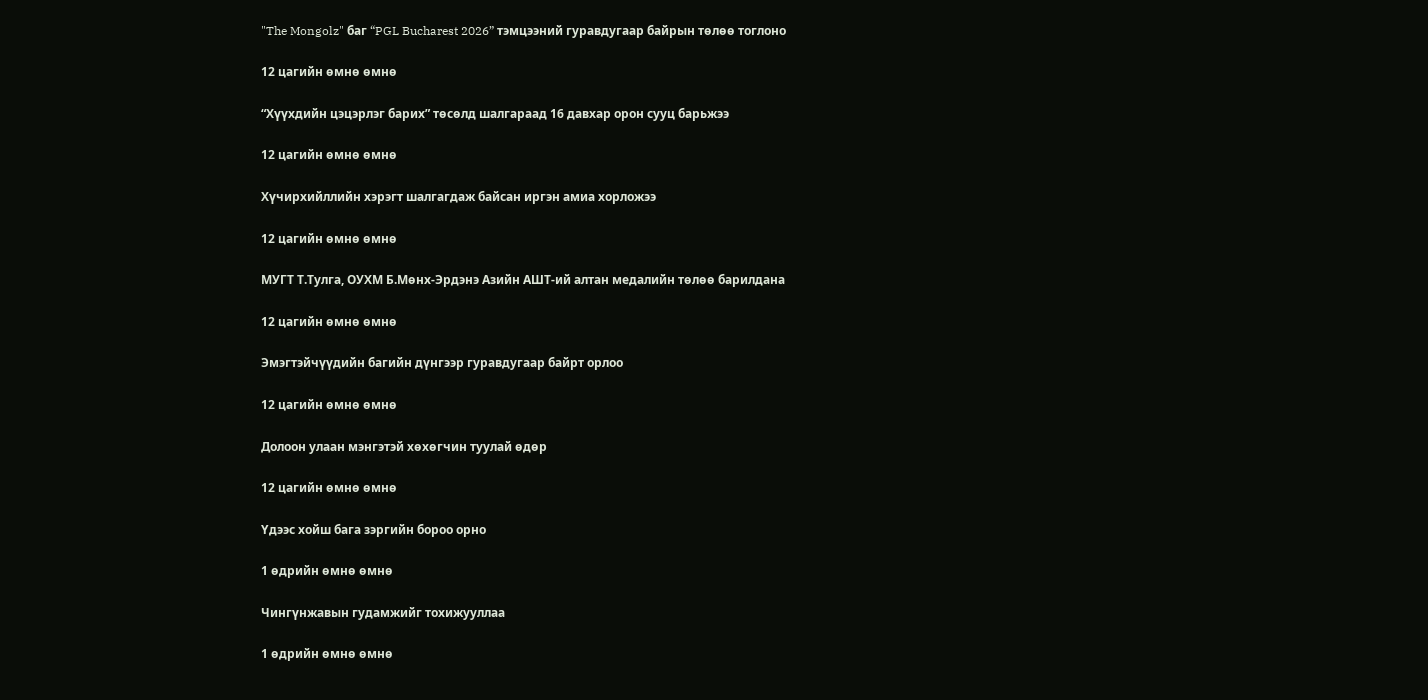"The Mongolz" баг “PGL Bucharest 2026” тэмцээний гуравдугаар байрын төлөө тоглоно

12 цагийн өмнө өмнө

“Хүүхдийн цэцэрлэг барих” төсөлд шалгараад 16 давхар орон сууц барьжээ

12 цагийн өмнө өмнө

Хүчирхийллийн хэрэгт шалгагдаж байсан иргэн амиа хорложээ

12 цагийн өмнө өмнө

МУГТ Т.Тулга, ОУХМ Б.Мөнх-Эрдэнэ Азийн АШТ-ий алтан медалийн төлөө барилдана

12 цагийн өмнө өмнө

Эмэгтэйчүүдийн багийн дүнгээр гуравдугаар байрт орлоо

12 цагийн өмнө өмнө

Долоон улаан мэнгэтэй хөхөгчин туулай өдөр

12 цагийн өмнө өмнө

Үдээс хойш бага зэргийн бороо орно

1 өдрийн өмнө өмнө

Чингүнжавын гудамжийг тохижууллаа

1 өдрийн өмнө өмнө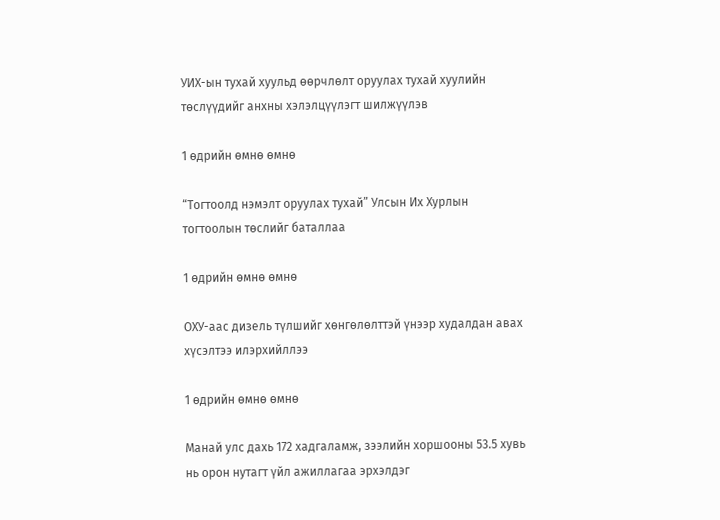УИХ-ын тухай хуульд өөрчлөлт оруулах тухай хуулийн төслүүдийг анхны хэлэлцүүлэгт шилжүүлэв

1 өдрийн өмнө өмнө

“Тогтоолд нэмэлт оруулах тухай” Улсын Их Хурлын тогтоолын төслийг баталлаа

1 өдрийн өмнө өмнө

ОХУ-аас дизель түлшийг хөнгөлөлттэй үнээр худалдан авах хүсэлтээ илэрхийллээ

1 өдрийн өмнө өмнө

Манай улс дахь 172 хадгаламж, зээлийн хоршооны 53.5 хувь нь орон нутагт үйл ажиллагаа эрхэлдэг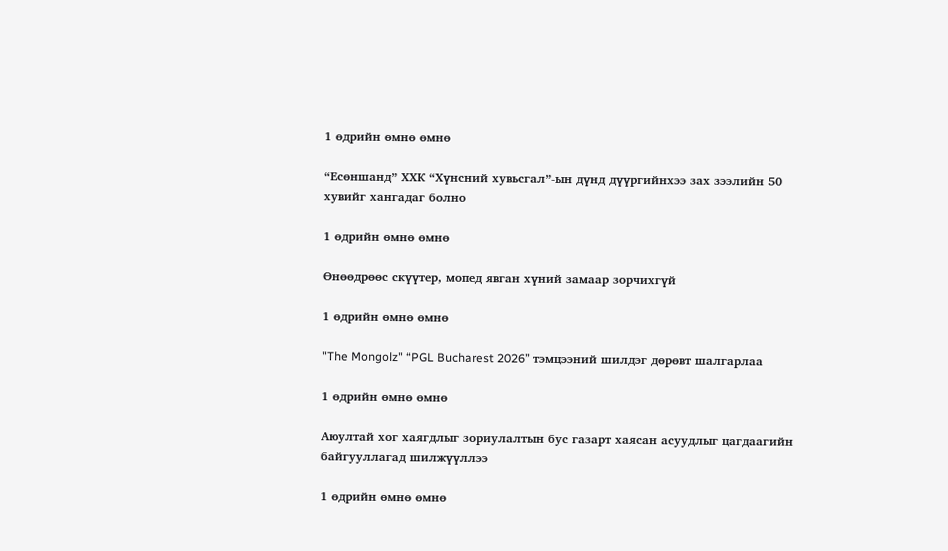1 өдрийн өмнө өмнө

“Есөншанд” ХХК “Хүнсний хувьсгал”-ын дүнд дүүргийнхээ зах зээлийн 50 хувийг хангадаг болно

1 өдрийн өмнө өмнө

Өнөөдрөөс скүүтер, мопед явган хүний замаар зорчихгүй

1 өдрийн өмнө өмнө

"The Mongolz" “PGL Bucharest 2026” тэмцээний шилдэг дөрөвт шалгарлаа

1 өдрийн өмнө өмнө

Аюултай хог хаягдлыг зориулалтын бус газарт хаясан асуудлыг цагдаагийн байгууллагад шилжүүллээ

1 өдрийн өмнө өмнө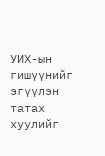УИХ-ын гишүүнийг эгүүлэн татах хуулийг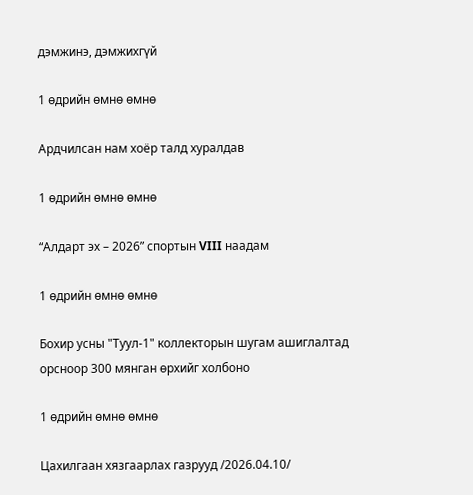дэмжинэ, дэмжихгүй

1 өдрийн өмнө өмнө

Ардчилсан нам хоёр талд хуралдав

1 өдрийн өмнө өмнө

“Алдарт эх – 2026” спортын VIII наадам

1 өдрийн өмнө өмнө

Бохир усны "Туул-1" коллекторын шугам ашиглалтад орсноор 300 мянган өрхийг холбоно

1 өдрийн өмнө өмнө

Цахилгаан хязгаарлах газрууд /2026.04.10/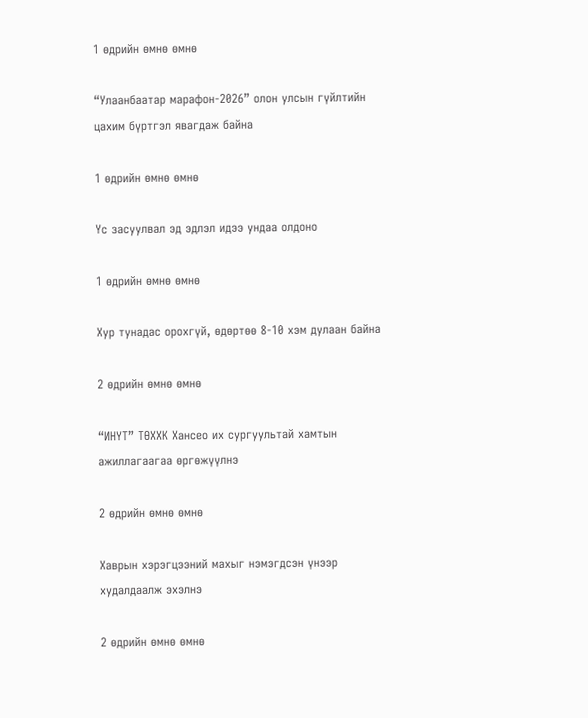1 өдрийн өмнө өмнө

“Улаанбаатар марафон-2026” олон улсын гүйлтийн цахим бүртгэл явагдаж байна

1 өдрийн өмнө өмнө

Үс засуулвал эд эдлэл идээ ундаа олдоно

1 өдрийн өмнө өмнө

Хур тунадас орохгүй, өдөртөө 8-10 хэм дулаан байна

2 өдрийн өмнө өмнө

“ИНҮТ” ТӨХХК Хансео их сургуультай хамтын ажиллагаагаа өргөжүүлнэ

2 өдрийн өмнө өмнө

Хаврын хэрэгцээний махыг нэмэгдсэн үнээр худалдаалж эхэлнэ

2 өдрийн өмнө өмнө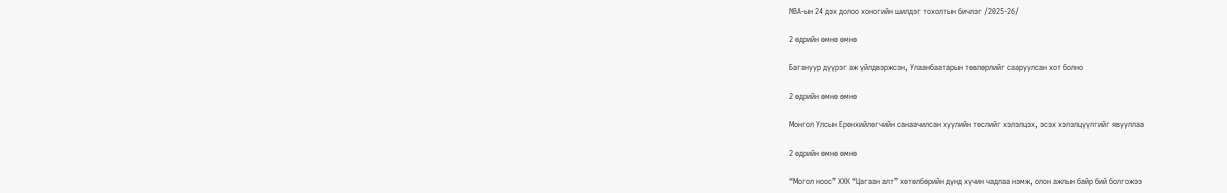NBA-ын 24 дэх долоо хоногийн шилдэг тохолтын бичлэг /2025-26/

2 өдрийн өмнө өмнө

Багануур дүүрэг аж үйлдвэржсэн, Улаанбаатарын төвлөрлийг сааруулсан хот болно

2 өдрийн өмнө өмнө

Монгол Улсын Ерөнхийлөгчийн санаачилсан хуулийн төслийг хэлэлцэх, эсэх хэлэлцүүлгийг явууллаа

2 өдрийн өмнө өмнө

“Могол ноос” ХХК “Цагаан алт” хөтөлбөрийн дүнд хүчин чадлаа нэмж, олон ажлын байр бий болгожээ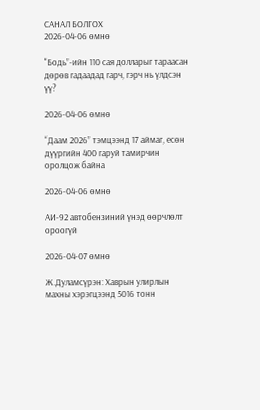САНАЛ БОЛГОХ
2026-04-06 өмнө

"Бодь”-ийн 110 сая долларыг тараасан дөрөв гадаадад гарч, гэрч нь үлдсэн үү?

2026-04-06 өмнө

“Даам 2026” тэмцээнд 17 аймаг, есөн дүүргийн 400 гаруй тамирчин оролцож байна

2026-04-06 өмнө

АИ-92 автобензиний үнэд өөрчлөлт ороогүй

2026-04-07 өмнө

Ж.Дуламсүрэн: Хаврын улирлын махны хэрэгцээнд 5016 тонн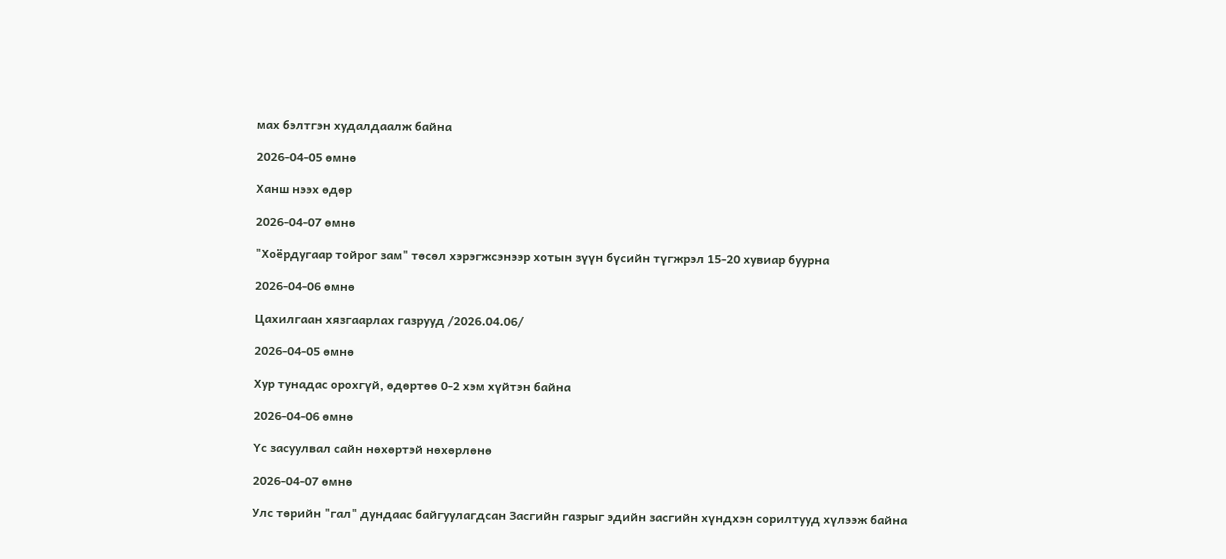мах бэлтгэн худалдаалж байна

2026-04-05 өмнө

Ханш нээх өдөр

2026-04-07 өмнө

"Хоёрдугаар тойрог зам" төсөл хэрэгжсэнээр хотын зүүн бүсийн түгжрэл 15-20 хувиар буурна

2026-04-06 өмнө

Цахилгаан хязгаарлах газрууд /2026.04.06/

2026-04-05 өмнө

Хур тунадас орохгүй, өдөртөө 0-2 хэм хүйтэн байна

2026-04-06 өмнө

Үс засуулвал сайн нөхөртэй нөхөрлөнө

2026-04-07 өмнө

Улс төрийн "гал" дундаас байгуулагдсан Засгийн газрыг эдийн засгийн хүндхэн сорилтууд хүлээж байна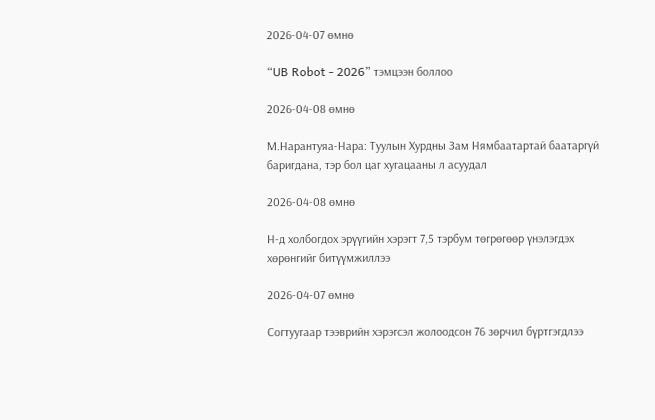2026-04-07 өмнө

“UB Robot - 2026” тэмцээн боллоо

2026-04-08 өмнө

М.Нарантуяа-Нара: Туулын Хурдны Зам Нямбаатартай баатаргүй баригдана, тэр бол цаг хугацааны л асуудал

2026-04-08 өмнө

Н-д холбогдох эрүүгийн хэрэгт 7,5 тэрбум төгрөгөөр үнэлэгдэх хөрөнгийг битүүмжиллээ

2026-04-07 өмнө

Согтуугаар тээврийн хэрэгсэл жолоодсон 76 зөрчил бүртгэгдлээ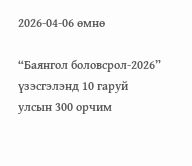2026-04-06 өмнө

“Баянгол боловсрол-2026” үзэсгэлэнд 10 гаруй улсын 300 орчим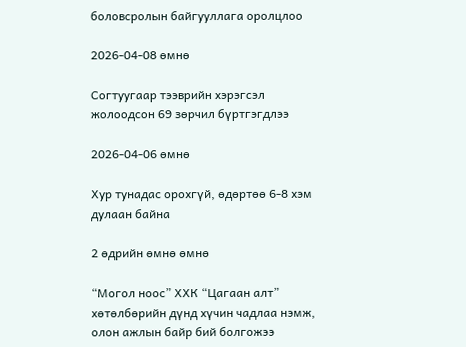боловсролын байгууллага оролцлоо

2026-04-08 өмнө

Согтуугаар тээврийн хэрэгсэл жолоодсон 69 зөрчил бүртгэгдлээ

2026-04-06 өмнө

Хур тунадас орохгүй, өдөртөө 6-8 хэм дулаан байна

2 өдрийн өмнө өмнө

“Могол ноос” ХХК “Цагаан алт” хөтөлбөрийн дүнд хүчин чадлаа нэмж, олон ажлын байр бий болгожээ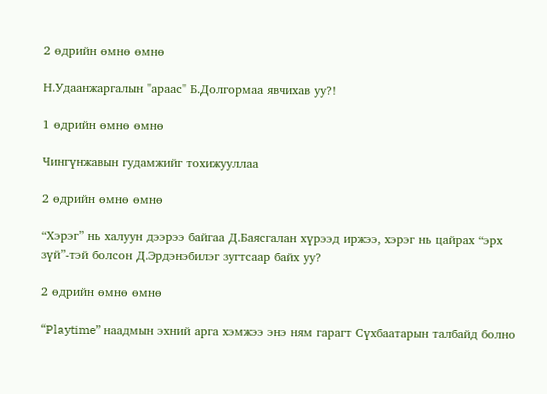2 өдрийн өмнө өмнө

Н.Удаанжаргалын "араас" Б.Долгормаа явчихав уу?!

1 өдрийн өмнө өмнө

Чингүнжавын гудамжийг тохижууллаа

2 өдрийн өмнө өмнө

“Хэрэг” нь халуун дээрээ байгаа Д.Баясгалан хүрээд иржээ, хэрэг нь цайрах “эрх зүй”-тэй болсон Д.Эрдэнэбилэг зугтсаар байх уу?

2 өдрийн өмнө өмнө

“Playtime” наадмын эхний арга хэмжээ энэ ням гарагт Сүхбаатарын талбайд болно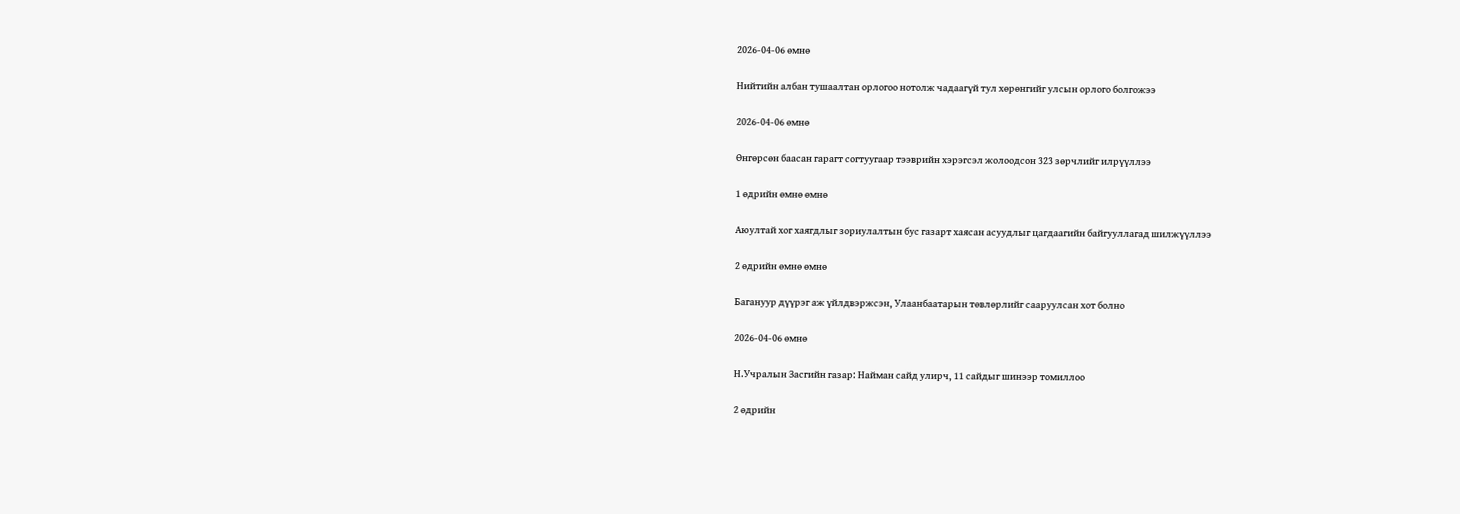2026-04-06 өмнө

Нийтийн албан тушаалтан орлогоо нотолж чадаагүй тул хөрөнгийг улсын орлого болгожээ

2026-04-06 өмнө

Өнгөрсөн баасан гарагт согтуугаар тээврийн хэрэгсэл жолоодсон 323 зөрчлийг илрүүллээ

1 өдрийн өмнө өмнө

Аюултай хог хаягдлыг зориулалтын бус газарт хаясан асуудлыг цагдаагийн байгууллагад шилжүүллээ

2 өдрийн өмнө өмнө

Багануур дүүрэг аж үйлдвэржсэн, Улаанбаатарын төвлөрлийг сааруулсан хот болно

2026-04-06 өмнө

Н.Учралын Засгийн газар: Найман сайд улирч, 11 сайдыг шинээр томиллоо

2 өдрийн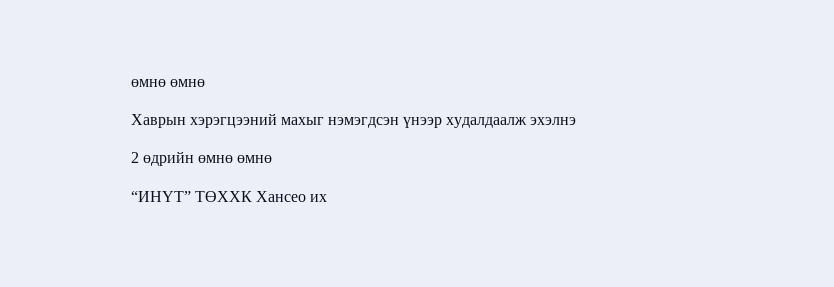өмнө өмнө

Хаврын хэрэгцээний махыг нэмэгдсэн үнээр худалдаалж эхэлнэ

2 өдрийн өмнө өмнө

“ИНҮТ” ТӨХХК Хансео их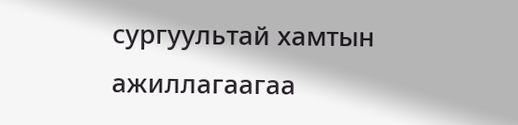сургуультай хамтын ажиллагаагаа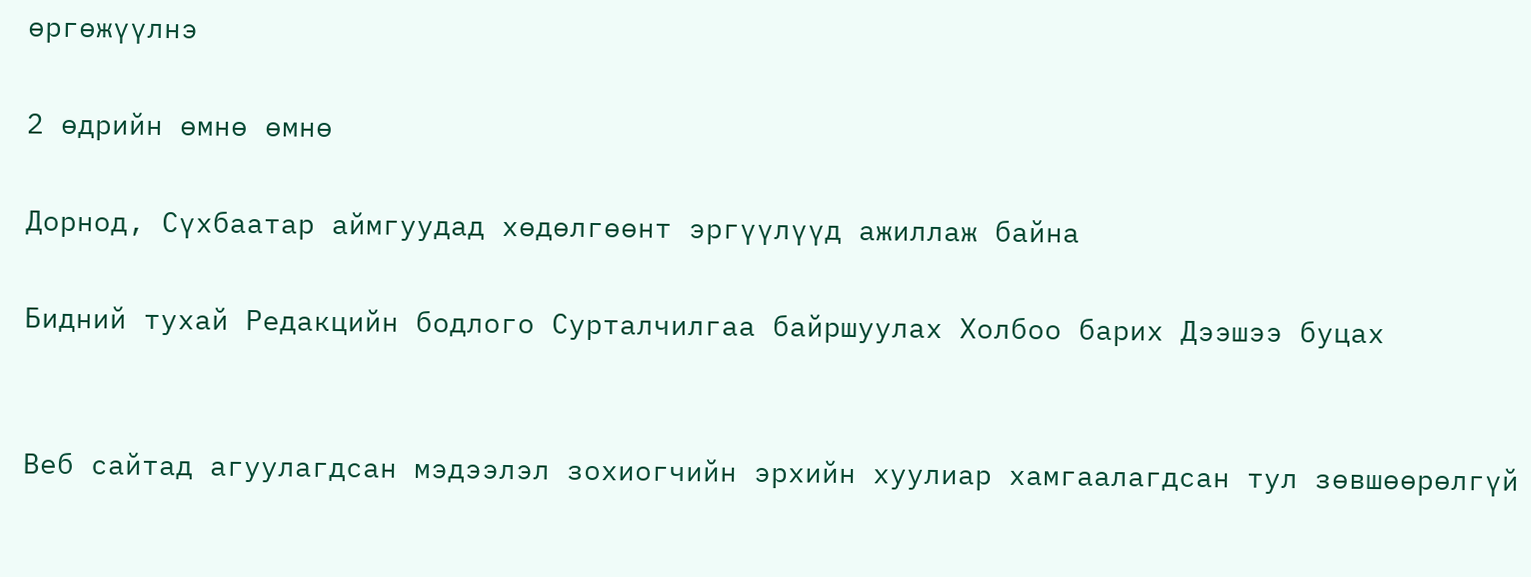өргөжүүлнэ

2 өдрийн өмнө өмнө

Дорнод, Сүхбаатар аймгуудад хөдөлгөөнт эргүүлүүд ажиллаж байна

Бидний тухай Редакцийн бодлого Сурталчилгаа байршуулах Холбоо барих Дээшээ буцах


Веб сайтад агуулагдсан мэдээлэл зохиогчийн эрхийн хуулиар хамгаалагдсан тул зөвшөөрөлгүй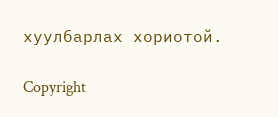хуулбарлах хориотой.

Copyright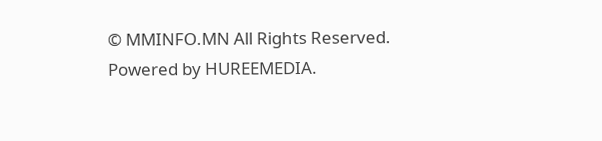© MMINFO.MN All Rights Reserved. Powered by HUREEMEDIA.